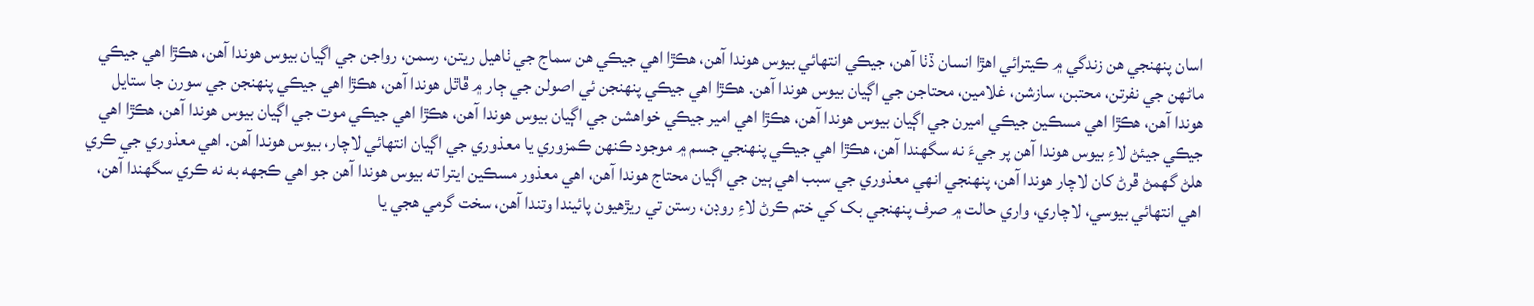اسان پنهنجي هن زندگي ۾ ڪيترائي اهڙا انسان ڏٺا آهن، جيڪي انتهائي بيوس هوندا آهن، هڪڙا اهي جيڪي هن سماج جي ٺاهيل ريتن، رسمن، رواجن جي اڳيان بيوس هوندا آهن، هڪڙا اهي جيڪي ماڻهن جي نفرتن، محتبن، سازشن، غلامين، محتاجن جي اڳيان بيوس هوندا آهن. هڪڙا اهي جيڪي پنهنجن ئي اصولن جي ڄار ۾ ڦاٿل هوندا آهن، هڪڙا اهي جيڪي پنهنجن جي سورن جا ستايل هوندا آهن، هڪڙا اهي مسڪين جيڪي اميرن جي اڳيان بيوس هوندا آهن، هڪڙا اهي امير جيڪي خواهشن جي اڳيان بيوس هوندا آهن، هڪڙا اهي جيڪي موت جي اڳيان بيوس هوندا آهن، هڪڙا اهي جيڪي جيئڻ لاءِ بيوس هوندا آهن پر جيءَ نه سگهندا آهن، هڪڙا اهي جيڪي پنهنجي جسم ۾ موجود ڪنهن ڪمزوري يا معذوري جي اڳيان انتهائي لاچار، بيوس هوندا آهن. اهي معذوري جي ڪري هلڻ گهمڻ ڦرڻ کان لاچار هوندا آهن، پنهنجي انهي معذوري جي سبب اهي ٻين جي اڳيان محتاج هوندا آهن، اهي معذور مسڪين ايترا ته بيوس هوندا آهن جو اهي ڪجهه به نه ڪري سگهندا آهن، اهي انتهائي بيوسي، لاچاري، واري حالت ۾ صرف پنهنجي بک کي ختم ڪرڻ لاءِ روڊن، رستن تي ريڙهيون پائيندا وتندا آهن، سخت گرمي هجي يا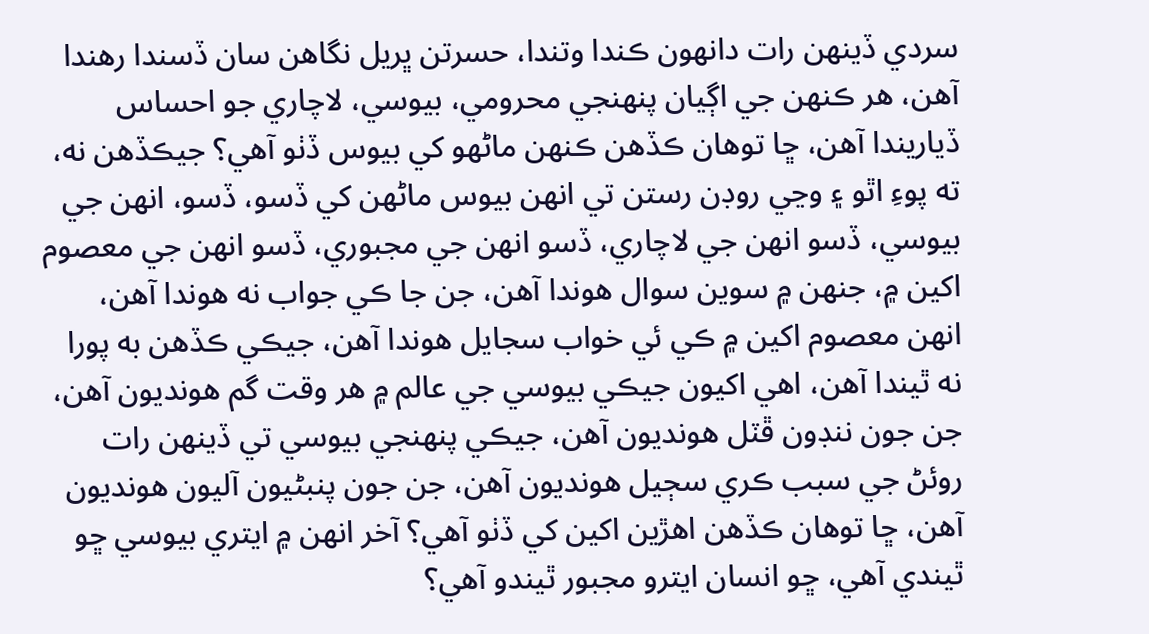سردي ڏينهن رات دانهون ڪندا وتندا، حسرتن ڀريل نگاهن سان ڏسندا رهندا آهن، هر ڪنهن جي اڳيان پنهنجي محرومي، بيوسي، لاچاري جو احساس ڏياريندا آهن، ڇا توهان ڪڏهن ڪنهن ماڻهو کي بيوس ڏٺو آهي؟ جيڪڏهن نه، ته پوءِ اٿو ۽ وڃي روڊن رستن تي انهن بيوس ماڻهن کي ڏسو، ڏسو، انهن جي بيوسي، ڏسو انهن جي لاچاري، ڏسو انهن جي مجبوري، ڏسو انهن جي معصوم اکين ۾، جنهن ۾ سوين سوال هوندا آهن، جن جا ڪي جواب نه هوندا آهن، انهن معصوم اکين ۾ ڪي ئي خواب سجايل هوندا آهن، جيڪي ڪڏهن به پورا نه ٿيندا آهن، اهي اکيون جيڪي بيوسي جي عالم ۾ هر وقت گم هونديون آهن، جن جون ننڊون ڦٽل هونديون آهن، جيڪي پنهنجي بيوسي تي ڏينهن رات روئڻ جي سبب ڪري سڄيل هونديون آهن، جن جون پنبڻيون آليون هونديون آهن، ڇا توهان ڪڏهن اهڙين اکين کي ڏٺو آهي؟ آخر انهن ۾ ايتري بيوسي ڇو ٿيندي آهي، ڇو انسان ايترو مجبور ٿيندو آهي؟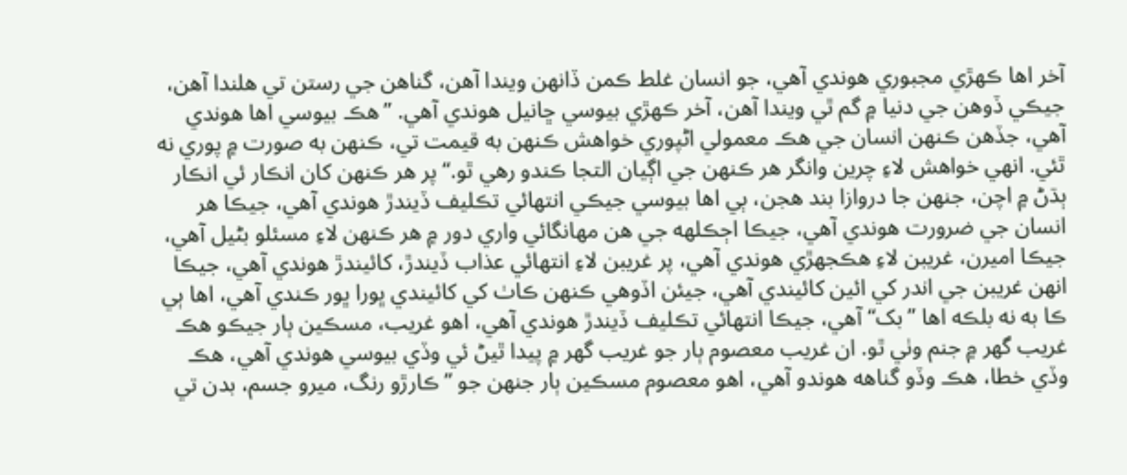آخر اها ڪهڙي مجبوري هوندي آهي، جو انسان غلط ڪمن ڏانهن ويندا آهن، گناهن جي رستن تي هلندا آهن، جيڪي ڏوهن جي دنيا ۾ گم ٿي ويندا آهن، آخر ڪهڙي بيوسي ڇانيل هوندي آهي. ”هڪ بيوسي اها هوندي آهي، جڏهن ڪنهن انسان جي هڪ معمولي اڻپوري خواهش ڪنهن به قيمت تي، ڪنهن به صورت ۾ پوري نه ٿئي. انهي خواهش لاءِ چرين وانگر هر ڪنهن جي اڳيان التجا ڪندو رهي ٿو.“ پر هر ڪنهن کان انڪار ئي انڪار ٻڌڻ ۾ اچن، جنهن جا دروازا بند هجن، ٻي اها بيوسي جيڪي انتهائي تڪليف ڏيندڙ هوندي آهي، جيڪا هر انسان جي ضرورت هوندي آهي، جيڪا اڄڪلهه جي هن مهانگائي واري دور ۾ هر ڪنهن لاءِ مسئلو بڻيل آهي، جيڪا اميرن، غريبن لاءِ هڪجهڙي هوندي آهي، پر غريبن لاءِ انتهائي عذاب ڏيندڙ، کائيندڙ هوندي آهي، جيڪا انهن غريبن جي اندر کي ائين کائيندي آهي، جيئن اڏوهي ڪنهن ڪاٺ کي کائيندي ڀورا ڀور ڪندي آهي، اها ٻي ڪا به نه بلڪه اها ”بک“ آهي، جيڪا انتهائي تڪليف ڏيندڙ هوندي آهي، اهو غريب، مسڪين ٻار جيڪو هڪ غريب گهر ۾ جنم وٺي ٿو. ان غريب معصوم ٻار جو غريب گهر ۾ پيدا ٿيڻ ئي وڏي بيوسي هوندي آهي، هڪ وڏي خطا، هڪ وڏو گناهه هوندو آهي، اهو معصوم مسڪين ٻار جنهن جو ”ڪارڙو رنگ، ميرو جسم، بدن تي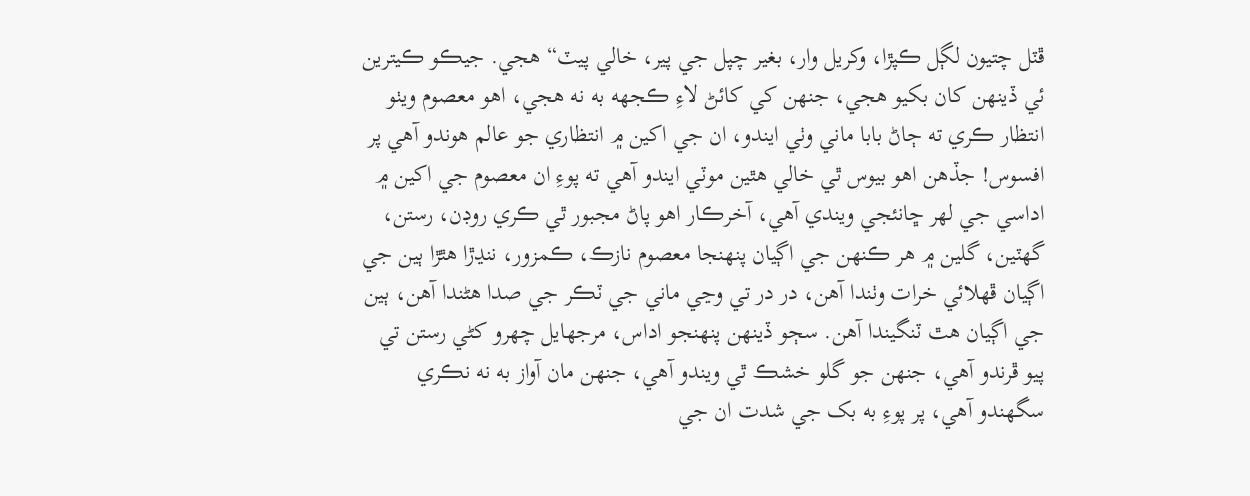ڦٽل چتيون لڳل ڪپڙا، وکريل وار، بغير چپل جي پير، خالي پيٽ“ هجي. جيڪو ڪيترين ئي ڏينهن کان بکيو هجي، جنهن کي کائڻ لاءِ ڪجهه به نه هجي، اهو معصوم ويٺو انتظار ڪري ته ڄاڻ بابا ماني وٺي ايندو، ان جي اکين ۾ انتظاري جو عالم هوندو آهي پر افسوس! جڏهن اهو بيوس ٿي خالي هٿين موٽي ايندو آهي ته پوءِ ان معصوم جي اکين ۾ اداسي جي لهر ڇانئجي ويندي آهي، آخرڪار اهو پاڻ مجبور ٿي ڪري روڊن، رستن، گهٽين، گلين ۾ هر ڪنهن جي اڳيان پنهنجا معصوم نازڪ، ڪمزور، ننڍڙا هٿڙا ٻين جي اڳيان ڦهلائي خرات وٺندا آهن، در در تي وڃي ماني جي ٽڪر جي صدا هڻندا آهن، ٻين جي اڳيان هٿ ٽنگيندا آهن. سڄو ڏينهن پنهنجو اداس، مرجهايل چهرو کڻي رستن تي پيو ڦرندو آهي، جنهن جو گلو خشڪ ٿي ويندو آهي، جنهن مان آواز به نه نڪري سگهندو آهي، پر پوءِ به بک جي شدت ان جي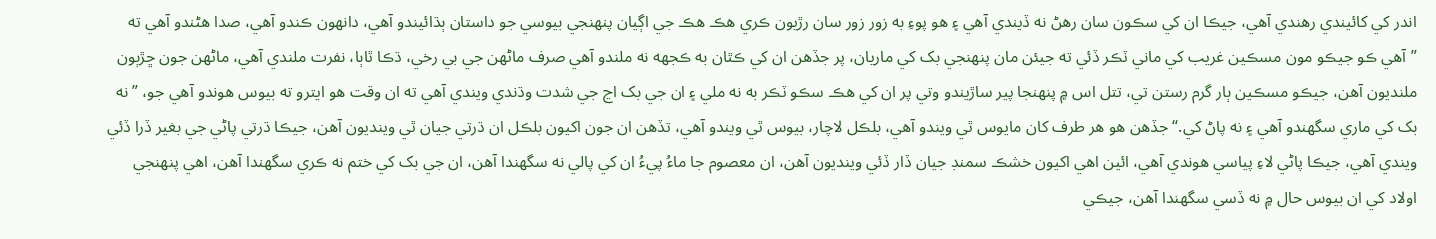اندر کي کائيندي رهندي آهي، جيڪا ان کي سڪون سان رهڻ نه ڏيندي آهي ۽ هو پوءِ به زور زور سان رڙيون ڪري هڪ هڪ جي اڳيان پنهنجي بيوسي جو داستان ٻڌائيندو آهي، دانهون ڪندو آهي، صدا هڻندو آهي ته ”آهي ڪو جيڪو مون مسڪين غريب کي ماني ٽڪر ڏئي ته جيئن مان پنهنجي بک کي ماريان، پر جڏهن ان کي ڪٿان به ڪجهه نه ملندو آهي صرف ماڻهن جي بي رخي، ڌڪا ٿاٻا، نفرت ملندي آهي، ماڻهن جون ڇڙٻون ملنديون آهن، جيڪو مسڪين ٻار گرم رستن تي، تتل اس ۾ پنهنجا پير ساڙيندو وتي پر ان کي هڪ سڪو ٽڪر به نه ملي ۽ ان جي بک اڃ جي شدت وڌندي ويندي آهي ته ان وقت هو ايترو ته بيوس هوندو آهي جو، ”نه بک کي ماري سگهندو آهي ۽ نه پاڻ کي.“ جڏهن هو هر طرف کان مايوس ٿي ويندو آهي، بلڪل لاچار، بيوس ٿي ويندو آهي، تڏهن ان جون اکيون بلڪل ان ڌرتي جيان ٿي وينديون آهن، جيڪا ڌرتي پاڻي جي بغير ڏرا ڏئي ويندي آهي، جيڪا پاڻي لاءِ پياسي هوندي آهي، ائين اهي اکيون خشڪ سمنڊ جيان ڏار ڏئي وينديون آهن، ان معصوم جا ماءُ پيءُ ان کي پالي نه سگهندا آهن، ان جي بک کي ختم نه ڪري سگهندا آهن، اهي پنهنجي اولاد کي ان بيوس حال ۾ نه ڏسي سگهندا آهن، جيڪي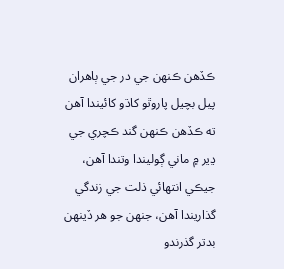ڪڏهن ڪنهن جي در جي ٻاهران پيل بچيل پاروٿو کاڌو کائيندا آهن ته ڪڏهن ڪنهن گند ڪچري جي ڍير ۾ ماني ڳوليندا وتندا آهن، جيڪي انتهائي ذلت جي زندگي گذاريندا آهن، جنهن جو هر ڏينهن بدتر گذرندو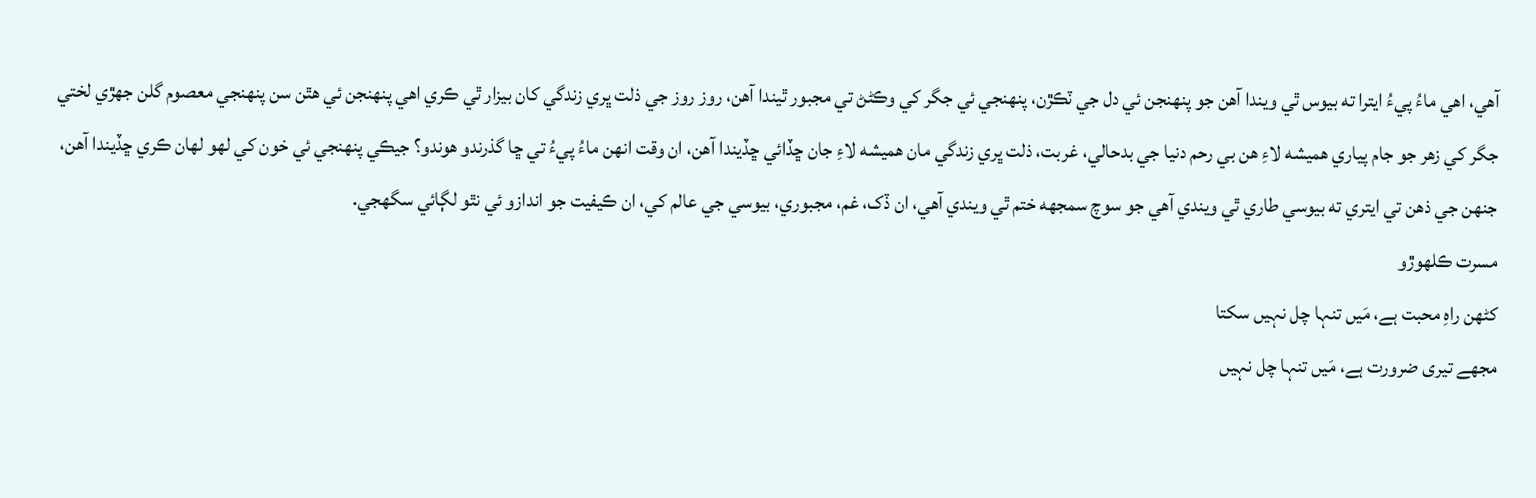آهي، اهي ماءُ پيءُ ايترا ته بيوس ٿي ويندا آهن جو پنهنجن ئي دل جي ٽڪڙن، پنهنجي ئي جگر کي وڪڻڻ تي مجبور ٿيندا آهن، روز روز جي ذلت ڀري زندگي کان بيزار ٿي ڪري اهي پنهنجن ئي هٿن سن پنهنجي معصوم گلن جهڙي لختي جگر کي زهر جو جام پياري هميشه لاءِ هن بي رحم دنيا جي بدحالي، غربت، ذلت ڀري زندگي مان هميشه لاءِ جان ڇڏائي ڇڏيندا آهن، ان وقت انهن ماءُ پيءُ تي ڇا گذرندو هوندو؟ جيڪي پنهنجي ئي خون کي لهو لهان ڪري ڇڏيندا آهن، جنهن جي ذهن تي ايتري ته بيوسي طاري ٿي ويندي آهي جو سوچ سمجهه ختم ٿي ويندي آهي، ان ڏک، غم، مجبوري، بيوسي جي عالم کي، ان ڪيفيت جو اندازو ئي نٿو لڳائي سگهجي.
مسرت ڪلهوڙو
کٹھن راہِ محبت ہے، مَیں تنہا چل نہیں سکتا
مجھے تیری ضرورت ہے، مَیں تنہا چل نہیں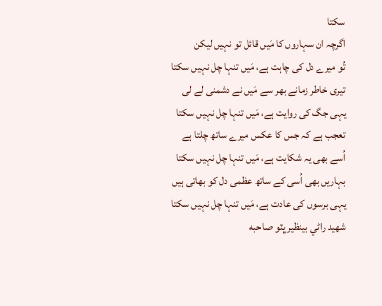سکتا
اگرچہ ان سہاروں کا مَیں قائل تو نہیں لیکن
تُو میرے دل کی چاہت ہے، مَیں تنہا چل نہیں سکتا
تیری خاطر زمانے بھر سے مَیں نے دشمنی لے لی
یہی جگ کی روایت ہے، مَیں تنہا چل نہیں سکتا
تعجب ہے کہ جس کا عکس میرے ساتھ چلتا ہے
اُسے بھی یہ شکایت ہے، مَیں تنہا چل نہیں سکتا
بہاریں بھی اُسی کے ساتھ عظمی دل کو بھاتی ہیں
یہی برسوں کی عادت ہے، مَیں تنہا چل نہیں سکتا
شهيد راڻي بينظير ڀٽو صاحبه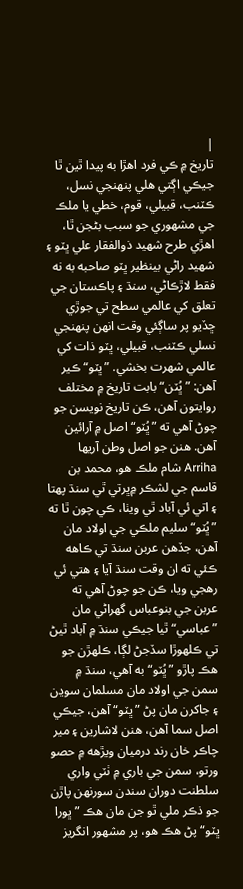|
تاريخ ۾ ڪي فرد اهڙا به پيدا ٿين ٿا جيڪي اڳتي هلي پنهنجي نسل، ڪٽنب، قبيلي، قوم، خطي يا ملڪ جي مشهوري جو سبب بڻجن ٿا، اهڙي طرح شهيد ذوالفقار علي ڀٽو ۽ شهيد راڻي بينظير ڀٽو صاحبه به نه فقط لاڙڪاڻي، سنڌ ۽ پاڪستان جي تعلق کي عالمي سطح تي جوڙي ڇڏيو پر ساڳئي وقت انهن پنهنجي نسلي ڪٽنب، قبيلي، ڀٽو ذات کي عالمي شهرت بخشي. ”ڀٽو“ ڪير آهن: ”ڀُٽن“ بابت تاريخ ۾ مختلف روايتون آهن، ڪن تاريخ نويسن جو چوڻ آهي ته ”ڀُٽو“ اصل ۾ آرائين آهن. هنن جو اصل وطن آريها Arriha شام ملڪ هو، محمد بن قاسم جي لشڪر ۾ڀرتي ٿي سنڌ پهتا ۽ اتي ئي آباد ٿي ويٺا، ڪي چون ٿا ته ”ڀُٽو“ سليم ملڪي جي اولاد مان آهن، جڏهن عربن سنڌ تي ڪاهه ڪئي ته ان وقت سنڌ آيا ۽ هتي ئي رهجي ويا، ڪن جو چوڻ آهي ته عربن جي بنوعباس گهراڻي مان ”عباسي“ ٿيا جيڪي سنڌ ۾ آباد ٿيڻ تي ڪلهوڙا سڏجڻ لڳا، ڪلهڙن جو هڪ پاڙو ”ڀُٽو“ به آهي، سنڌ ۾ سمن جي اولاد مان مسلمان سوڍن ۽ جاکرن مان پڻ ”ڀٽو“ آهن، جيڪي اصل سما آهن، هنن لاشارين ۽ مير چاڪر خان رند درميان ويڙهه ۾ حصو ورتو، سمن جي باري ۾ ٺٽي واري سلطنت دوران سندن سورنهن پاڙن جو ذڪر ملي ٿو جن مان هڪ ”ڀورا ڀٽو“ پڻ هڪ هو، پر مشهور انگريز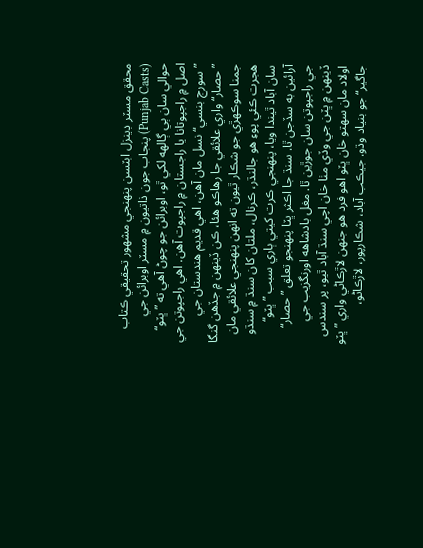محقق مسٽر ڊينزل ابٽسن پنهنجي مشهور تحقيقي ڪتاب (Punjab Casts) پنجاب جون ذاتيون ۾ مسٽر اوبرائن جي حوالي سان ٻي ڳالهه لکي ٿو، اوبرائن جو چوڻ آهي ته ”ڀٽو“ اصل ۾ راجپوتانا يا راجستان ۾ راجپوت آهن. اهي راجپوتن جي ”سورج بنسي“ نسل مان آهن، اهي قديم هندستان جي ”حصار“ واري علائقي جا رهاڪو هئا، ڪن ڏينهن ۾ جڏهن گنگا جمنا سوڪهڙي جو شڪار ٿيون ته انهن پنهنجي علائقي مان هجرت ڪئي پوءِ هو جالنڌر، ڪرنال، ملتان کان سنڌ ۾ سنڌو سان آباد ٿيندا ويا، پنهنجي ڪرت کيتي ٻاري سبب ”ڀٽو“ آرائين به سڏجن ٿا. سنڌ جا اڪثر ڀٽا پنهنجو تعلق ”حصار“ جي راجپوتن سان جوڙين ٿا. مغل بادشاهه اورنگزيب جي ڏينهن ۾ ڀٽن جي وڏي مٺا خان اچي سنڌ آباد ٿيو، پر سندس اولاد مان سهتو خان ڀٽو اهو فرد هو جنهن لاڙڪاڻي واري ”ڀٽو جاگير“ جو بنياد وڌو. جيڪب آباد، شڪارپور، لاڙڪاڻو،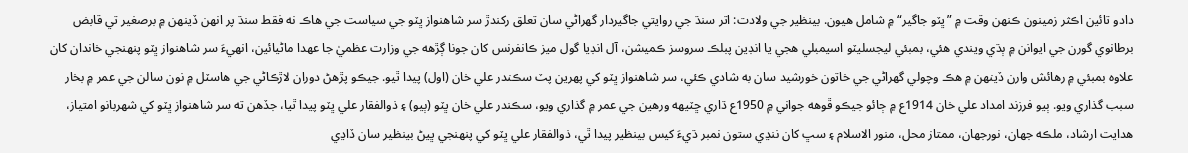دادو تائين اڪثر زمينون ڪنهن وقت ۾ ”ڀٽو جاگير“ ۾ شامل هيون. بينظير جي ولادت: اتر سنڌ جي روايتي جاگيردار گهراڻي سان تعلق رکندڙ سر شاهنواز ڀٽو جي سياست جي هاڪ نه فقط سنڌ پر انهن ڏينهن ۾ برصغير تي قابض برطانوي گورن جي ايوانن ۾ ٻڌي ويندي هئي، بمبئي ليجسليٽو اسيمبلي هجي يا انڊين پبلڪ سروسز ڪميشن، آل انڊيا گول ميز ڪانفرنس کان جونا ڳڙهه جي وزارت عظميٰ جا عهدا ماڻيائين، انهيءَ سر شاهنواز ڀٽو پنهنجي خاندان کان علاوه بمبئي ۾ رهائش وارن ڏينهن ۾ هڪ وچولي گهراڻي جي خاتون خورشيد سان به شادي ڪئي، سر شاهنواز ڀٽو کي پهرين پٽ سڪندر علي خان (اول) پيدا ٿيو. جيڪو پڙهڻ دوران لاڙڪاڻي جي هاسٽل ۾ نون سالن جي عمر ۾ بخار سبب گذاري ويو. ٻيو فرزند امداد علي خان 1914ع ۾ ڄائو جيڪو ڦوهه جواني ۾ 1950ع ڌاري ڇٽيهه ورهين جي عمر ۾ گذاري ويو، سڪندر علي خان ڀٽو (ٻيو) ۽ ذوالفقار علي ڀٽو پيدا ٿيا، جڏهن ته سر شاهنواز ڀٽو کي شهربانو امتياز، هدايت ارشاد، ملڪه جهان، نورجهان، ممتاز محل، منور الاسلام ۽ سڀ کان ننڍي ستون نمبر ڌيءَ کيس بينظير پيدا ٿي، ذوالفقار علي ڀٽو کي پنهنجي ڀيڻ بينظير سان ڏاڍي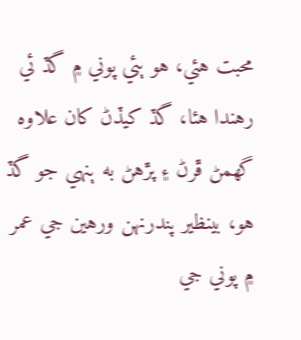محبت هئي، هو ٻئي پوني ۾ گڏ ئي رهندا هئا، گڏ کيڏڻ کان علاوه گهمڻ ڦرڻ ۽ پڙهڻ به ٻنهي جو گڏ هو، بينظير پندرنهن ورهين جي عمر ۾ پوني جي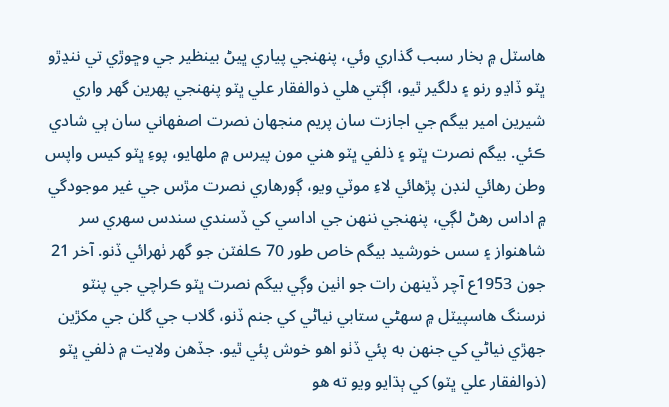هاسٽل ۾ بخار سبب گذاري وئي، پنهنجي پياري ڀيڻ بينظير جي وڇوڙي تي ننڍڙو ڀٽو ڏاڍو رنو ۽ دلگير ٿيو، اڳتي هلي ذوالفقار علي ڀٽو پنهنجي پهرين گهر واري شيرين امير بيگم جي اجازت سان پريم منجهان نصرت اصفهاني سان ٻي شادي ڪئي. بيگم نصرت ڀٽو ۽ ذلفي ڀٽو هني مون پيرس ۾ ملهايو، پوءِ ڀٽو کيس واپس وطن رهائي لنڊن پڙهائي لاءِ موٽي ويو، ڳورهاري نصرت مڙس جي غير موجودگي ۾ اداس رهڻ لڳي، پنهنجي ننهن جي اداسي کي ڏسندي سندس سهري سر شاهنواز ۽ سس خورشيد بيگم خاص طور 70 ڪلفٽن جو گهر ٺهرائي ڏنو. آخر 21 جون 1953ع آچر ڏينهن رات جو اٺين وڳي بيگم نصرت ڀٽو ڪراچي جي پنٽو نرسنگ هاسپيٽل ۾ سهڻي ستابي نياڻي کي جنم ڏنو، گلاب جي گلن جي مکڙين جهڙي نياڻي کي جنهن به پئي ڏٺو اهو خوش پئي ٿيو. جڏهن ولايت ۾ ذلفي ڀٽو (ذوالفقار علي ڀٽو) کي ٻڌايو ويو ته هو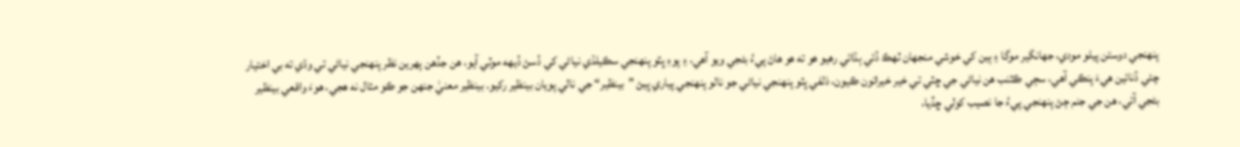پنهنجي دوستن پيلو مودي، جهانگير موگا ۽ ٻين کي خوشي منجهان ٽهڪ ڏئي ٻڌائي رهيو هو ته هو هاڻ پيءُ بڻجي ويو آهي، ۽ پوءِ ڀٽو پنهنجي سڪيلڌي نياڻي کي ڏسڻ ڏيهه موٽي آيو، هن جڏهن پهرين نظر پنهنجي نياڻي تي وڌي ته بي اختيار چئي ڏنائين هيءَ پنڪي آهي، سڄي ڪٽنب هن نياڻي جي ڇٽي تي خير خيراتون ڪيون، ذلفي ڀٽو پنهنجي نياڻي جو نالو پنهنجي پياري ڀيڻ ”بينظير“ جي نالي پويان بينظير رکيو. بينظير معنيٰ جنهن جو ڪو مثال نه هجي، هوءَ واقعي بينظير بڻجي آئي، هن جي جنم ڄڻ پنهنجي پيءُ جا نصيب کولي ڇڏيا،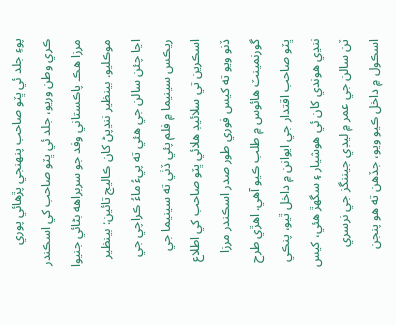پوءِ جلد ئي ڀٽو صاحب پنهنجي پڙهائي پوري ڪري وطن وريو، جلد ئي ڀٽو صاحب کي اسڪندر مرزا هڪ پاڪستاني وفد جو سربراهه بڻائي جنيوا موڪليو. بينظير ننڍپڻ کان ڪاليج تائين: بينظير اڃا چئن سالن جي هئي ته پيءُ ماءُ ڪراچي جي ريڪس سينيما ۾ فلم پئي ڏٺي ته سينيما جي اسڪرين تي سلائيڊ هلائي ڀٽو صاحب کي اطلاع ڏنو ويو ته کيس فوري طور صدر اسڪندر مرزا گورنمينٽ هائوس ۾ طلب ڪيو آهي. اهڙي طرح ڀٽو صاحب اقتدار جي ايوانن ۾ داخل ٿيو، پنڪي ننڍي هوندي کان ئي هوشيار ۽ سگهڙ هئي، کيس ٽن سالن جي عمر ۾ ليڊي جيننگز جي نرسري اسڪول ۾ داخل ڪيو ويو، جڏهن ته هو پنجن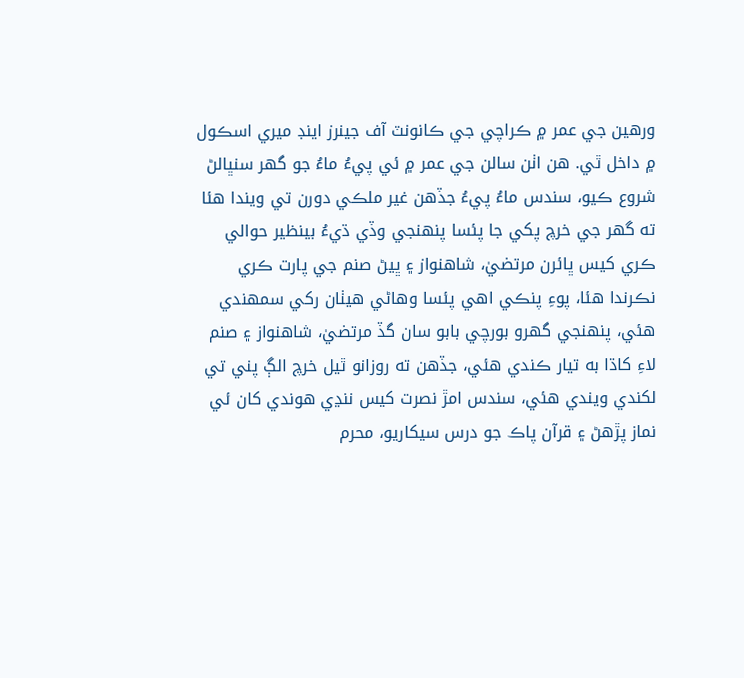ورهين جي عمر ۾ ڪراچي جي ڪانونٽ آف جينرز اينڊ ميري اسڪول ۾ داخل ٿي. هن اٺن سالن جي عمر ۾ ئي پيءُ ماءُ جو گهر سنڀالڻ شروع ڪيو، سندس ماءُ پيءُ جڏهن غير ملڪي دورن تي ويندا هئا ته گهر جي خرچ پکي جا پئسا پنهنجي وڏي ڌيءُ بينظير حوالي ڪري کيس ڀائرن مرتضيٰ، شاهنواز ۽ ڀيڻ صنم جي پارت ڪري نڪرندا هئا، پوءِ پنڪي اهي پئسا وهاڻي هيٺان رکي سمهندي هئي، پنهنجي گهرو بورچي بابو سان گڏ مرتضيٰ، شاهنواز ۽ صنم لاءِ کاڌا به تيار ڪندي هئي، جڏهن ته روزانو ٿيل خرچ الڳ پني تي لکندي ويندي هئي، سندس امڙ نصرت کيس ننڍي هوندي کان ئي نماز پڙهڻ ۽ قرآن پاڪ جو درس سيکاريو، محرم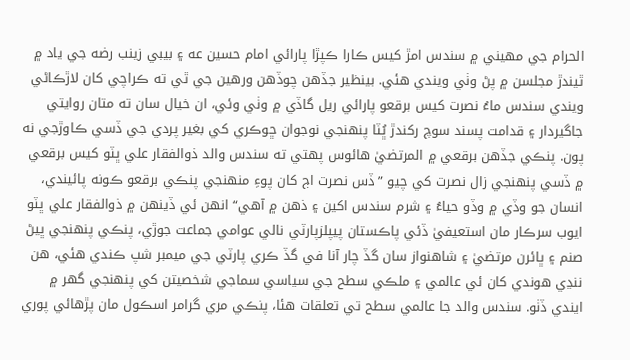الحرام جي مهيني ۾ سندس امڙ کيس ڪارا ڪپڙا پارائي امام حسين عه ۽ بيبي زينب رضه جي ياد ۾ ٿيندڙ مجلسن ۾ پڻ وٺي ويندي هئي. بينظير جڏهن چوڏهن ورهين جي ٿي ته ڪراچي کان لاڙڪاڻي ويندي سندس ماءُ نصرت کيس برقعو پارائي ريل گاڏي ۾ وٺي وئي، ان خيال سان ته متان روايتي جاگيردار ۽ قدامت پسند سوچ رکندڙ ڀُٽا پنهنجي نوجوان ڇوڪري کي بغير پردي جي ڏسي ڪاوڙجي نه پون. پنڪي جڏهن برقعي ۾ المرتضيٰ هائوس پهتي ته سندس والد ذوالفقار علي ڀٽو کيس برقعي ۾ ڏسي پنهنجي زال نصرت کي چيو ”ڏس نصرت اڄ کان پوءِ منهنجي پنڪي برقعو ڪونه پائيندي، انسان جو وڏي ۾ وڏو حياءُ ۽ شرم سندس اکين ۽ ذهن ۾ آهي“ انهن ئي ڏينهن ۾ ذوالفقار علي ڀٽو ايوب سرڪار مان استعيفيٰ ڏئي پاڪستان پيپلزپارٽي نالي عوامي جماعت جوڙي، پنڪي پنهنجي ڀيڻ صنم ۽ ڀائرن مرتضيٰ ۽ شاهنواز سان گڏ چار آنا في گڏ ڪري پارٽي جي ميمبر شپ ڪندي هئي، هن ننڍي هوندي کان ئي عالمي ۽ ملڪي سطح جي سياسي سماجي شخصيتن کي پنهنجي گهر ۾ ايندي ڏٺو. سندس والد جا عالمي سطح تي تعلقات هئا، پنڪي مري گرامر اسڪول مان پڙهائي پوري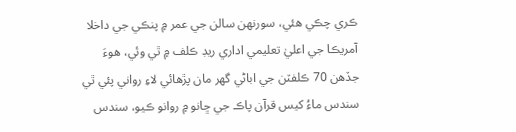ڪري چڪي هئي، سورنهن سالن جي عمر ۾ پنڪي جي داخلا آمريڪا جي اعليٰ تعليمي اداري ريڊ ڪلف ۾ ٿي وئي، هوءَ جڏهن 70 ڪلفٽن جي اباڻي گهر مان پڙهائي لاءِ رواني پئي ٿي سندس ماءُ کيس قرآن پاڪ جي ڇانو ۾ روانو ڪيو، سندس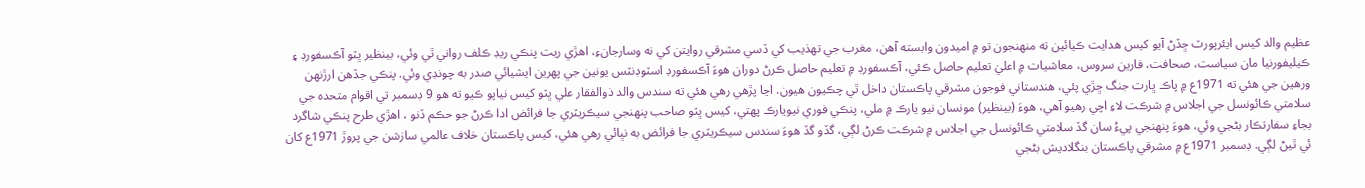عظيم والد کيس ايئرپورٽ ڇڏڻ آيو کيس هدايت ڪيائين ته منهنجون تو ۾ اميدون وابسته آهن، مغرب جي تهذيب کي ڏسي مشرقي روايتن کي نه وسارجانءِ، اهڙي ريت پنڪي ريڊ ڪلف رواني ٿي وئي، بينظير ڀٽو آڪسفورڊ ۽ ڪيليفورنيا مان سياست، صحافت، فارين سروس، معاشيات ۾ اعليٰ تعليم حاصل ڪئي، آڪسفورڊ ۾ تعليم حاصل ڪرڻ دوران هوءَ آڪسفورڊ اسٽوڊنٽس يونين جي پهرين ايشيائي صدر به چونڊي وئي. پنڪي جڏهن ارڙنهن ورهين جي هئي ته 1971ع ۾ پاڪ ڀارت جنگ ڇڙي پئي، هندستاني فوجون مشرقي پاڪستان داخل ٿي چڪيون هيون. اڃا پڙهي رهي هئي ته سندس والد ذوالفقار علي ڀٽو کيس نياپو ڪيو ته هو 9 ڊسمبر تي اقوام متحده جي سلامتي ڪائونسل جي اجلاس ۾ شرڪت لاءِ اچي رهيو آهي، هوءَ (بينظير) مونسان نيو يارڪ ۾ ملي، پنڪي فوري نيويارڪ پهتي، کيس ڀٽو صاحب پنهنجي سيڪريٽري جا فرائض ادا ڪرڻ جو حڪم ڏنو ، اهڙي طرح پنڪي شاگرد بجاءِ سفارتڪار بڻجي وئي، هوءَ پنهنجي پيءُ سان گڏ سلامتي ڪائونسل جي اجلاس ۾ شرڪت ڪرڻ لڳي، گڏو گڏ هوءَ سندس سيڪريٽري جا فرائض به نڀائي رهي هئي، کيس پاڪستان خلاف عالمي سازشن جي پروڙ 1971ع کان ئي ٿيڻ لڳي. ڊسمبر 1971ع ۾ مشرقي پاڪستان بنگلاديش بڻجي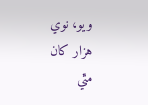ويو، نوي هزار کان مٿي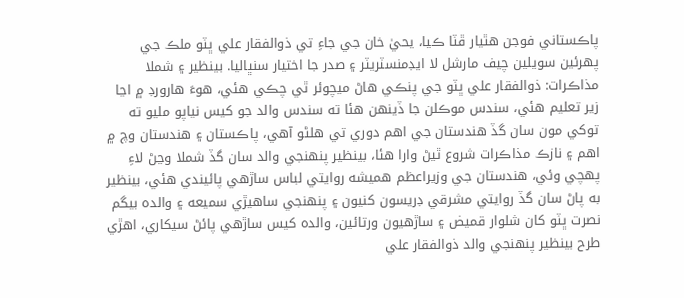پاڪستاني فوجن هٿيار ڦٽا ڪيا، يحيٰ خان جي جاءِ تي ذوالفقار علي ڀٽو ملڪ جي پهرئين سويلين چيف مارشل لا ايڊمنسٽريٽر ۽ صدر جا اختيار سنڀاليا. بينظير ۽ شملا مذاڪرات: ذوالفقار علي ڀٽو جي پنڪي هاڻ ميچوئر ٿي چڪي هئي، هوءَ هارورڊ ۾ اڃا زير تعليم هئي، سندس موڪلن جا ڏينهن هئا ته سندس والد جو کيس نياپو مليو ته توکي مون سان گڏ هندستان جي اهم دوري تي هلڻو آهي، پاڪستان ۽ هندستان وچ ۾ اهم ۽ نازڪ مذاڪرات شروع ٿيڻ وارا هئا، بينظير پنهنجي والد سان گڏ شملا وڃڻ لاءِ پهچي وئي، هندستان جي وزيراعظم هميشه روايتي لباس ساڙهي پائيندي هئي، بينظير به پاڻ سان گڏ روايتي مشرقي ڊريسون کنيون ۽ پنهنجي ساهيڙي سميعه ۽ والده بيگم نصرت ڀٽو کان شلوار قميض ۽ ساڙهيون ورتائين، والده کيس ساڙهي پائڻ سيکاري، اهڙي طرح بينظير پنهنجي والد ذوالفقار علي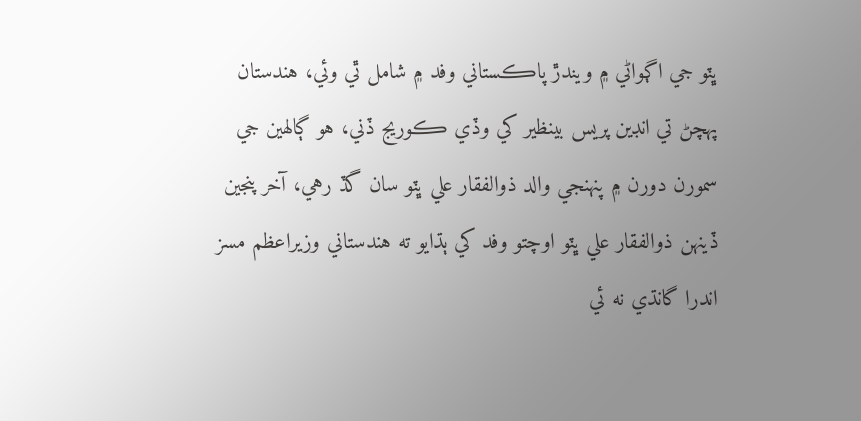ڀٽو جي اڳواڻي ۾ ويندڙ پاڪستاني وفد ۾ شامل ٿي وئي، هندستان پهچڻ تي انڊين پريس بينظير کي وڏي ڪوريج ڏني، هو ڳالهين جي سمورن دورن ۾ پنهنجي والد ذوالفقار علي ڀٽو سان گڏ رهي، آخر پنجين ڏينهن ذوالفقار علي ڀٽو اوچتو وفد کي ٻڌايو ته هندستاني وزيراعظم مسز اندرا گانڌي نه ئي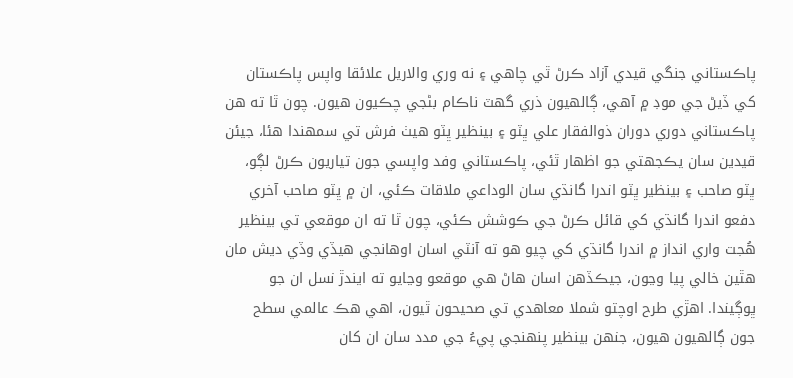پاڪستاني جنگي قيدي آزاد ڪرڻ ٿي چاهي ۽ نه وري والاريل علائقا واپس پاڪستان کي ڏيڻ جي موڊ ۾ آهي، ڳالهيون ذري گهٽ ناڪام بڻجي چڪيون هيون. چون ٿا ته هن پاڪستاني دوري دوران ذوالفقار علي ڀٽو ۽ بينظير ڀٽو هيٺ فرش تي سمهندا هئا، جيئن قيدين سان يڪجهتي جو اظهار ٿئي، پاڪستاني وفد واپسي جون تياريون ڪرڻ لڳو، ڀٽو صاحب ۽ بينظير ڀٽو اندرا گانڌي سان الوداعي ملاقات ڪئي، ان ۾ ڀٽو صاحب آخري دفعو اندرا گانڌي کي قائل ڪرڻ جي ڪوشش ڪئي، چون ٿا ته ان موقعي تي بينظير هُجت واري انداز ۾ اندرا گانڌي کي چيو هو ته آنٽي اسان اوهانجي هيڏي وڏي ديش مان هٿين خالي پيا وڃون، جيڪڏهن اسان هاڻ هي موقعو وڃايو ته ايندڙ نسل ان جو ڀوڳيندا. اهڙي طرح اوچتو شملا معاهدي تي صحيحون ٿيون، اهي هڪ عالمي سطح جون ڳالهيون هيون، جنهن بينظير پنهنجي پيءُ جي مدد سان ان کان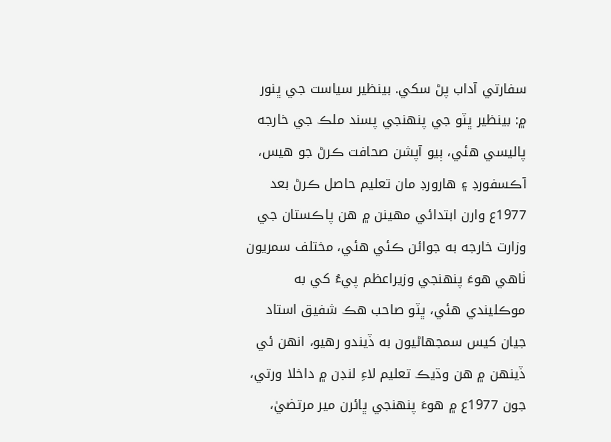سفارتي آداب پڻ سکي. بينظير سياست جي ڀنور ۾: بينظير ڀٽو جي پنهنجي پسند ملڪ جي خارجه پاليسي هئي، ٻيو آپشن صحافت ڪرڻ جو هيس، آڪسفورڊ ۽ هارورڊ مان تعليم حاصل ڪرڻ بعد 1977ع وارن ابتدائي مهينن ۾ هن پاڪستان جي وزارت خارجه به جوائن ڪئي هئي، مختلف سمريون ٺاهي هوءَ پنهنجي وزيراعظم پيءُ کي به موڪليندي هئي، ڀٽو صاحب هڪ شفيق استاد جيان کيس سمجهاڻيون به ڏيندو رهيو، انهن ئي ڏينهن ۾ هن وڌيڪ تعليم لاءِ لنڊن ۾ داخلا ورتي، جون 1977ع ۾ هوءَ پنهنجي ڀائرن مير مرتضيٰ،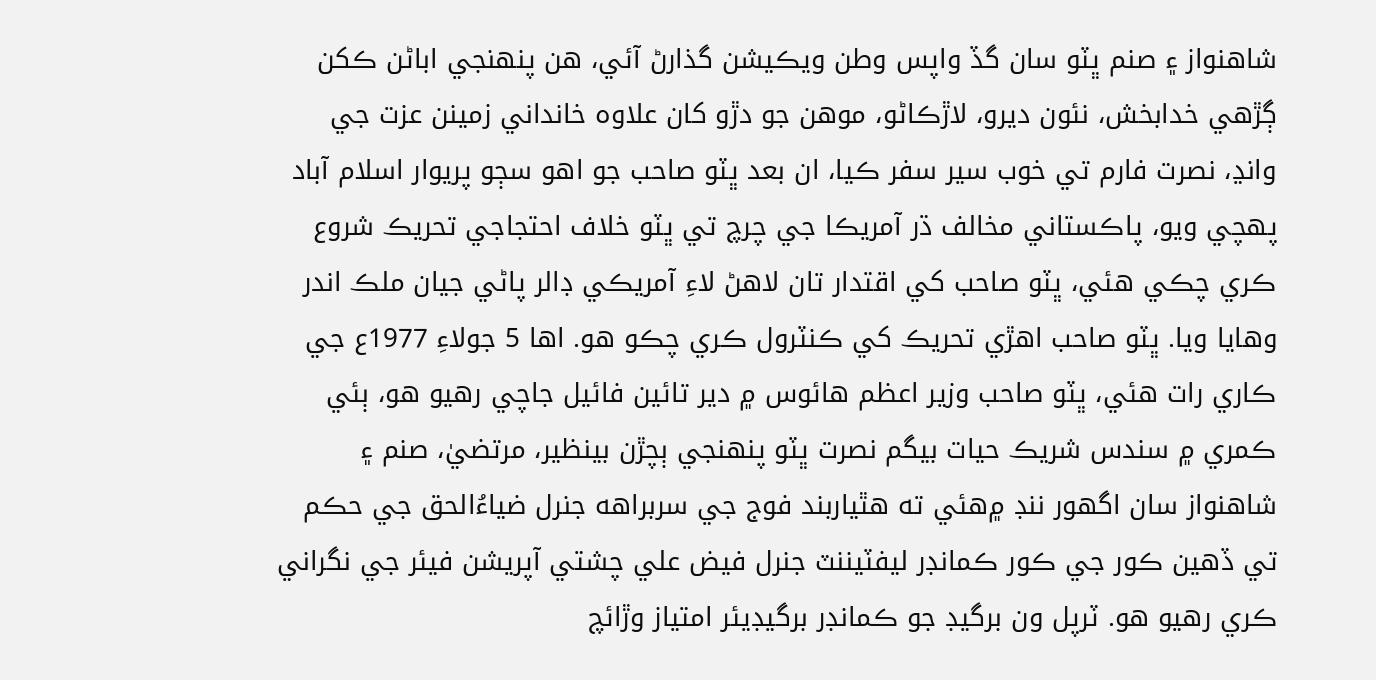شاهنواز ۽ صنم ڀٽو سان گڏ واپس وطن ويڪيشن گذارڻ آئي، هن پنهنجي اباڻن ڪکن ڳڙهي خدابخش، نئون ديرو، لاڙڪاڻو، موهن جو دڙو کان علاوه خانداني زمينن عزت جي وانڍ، نصرت فارم تي خوب سير سفر ڪيا، ان بعد ڀٽو صاحب جو اهو سڄو پريوار اسلام آباد پهچي ويو، پاڪستاني مخالف ڌر آمريڪا جي چرچ تي ڀٽو خلاف احتجاجي تحريڪ شروع ڪري چڪي هئي، ڀٽو صاحب کي اقتدار تان لاهڻ لاءِ آمريڪي ڊالر پاڻي جيان ملڪ اندر وهايا ويا. ڀٽو صاحب اهڙي تحريڪ کي ڪنٽرول ڪري چڪو هو. اها 5 جولاءِ 1977ع جي ڪاري رات هئي، ڀٽو صاحب وزير اعظم هائوس ۾ دير تائين فائيل جاچي رهيو هو، ٻئي ڪمري ۾ سندس شريڪ حيات بيگم نصرت ڀٽو پنهنجي ٻچڙن بينظير، مرتضيٰ، صنم ۽ شاهنواز سان اگهور ننڊ ۾هئي ته هٿياربند فوج جي سربراهه جنرل ضياءُالحق جي حڪم تي ڏهين ڪور جي ڪور ڪمانڊر ليفٽيننٽ جنرل فيض علي چشتي آپريشن فيئر جي نگراني ڪري رهيو هو. ٽرپل ون برگيڊ جو ڪمانڊر برگيڊيئر امتياز وڙائچ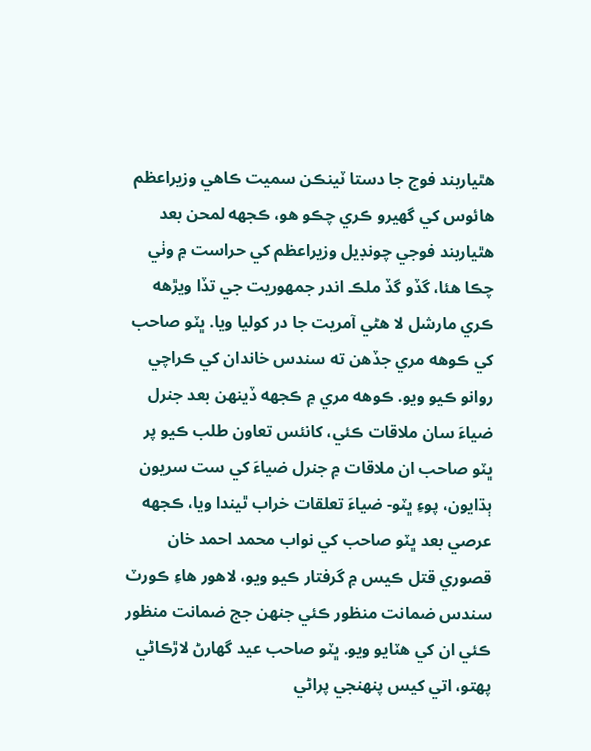هٿياربند فوج جا دستا ٽينڪن سميت ڪاهي وزيراعظم هائوس کي گهيرو ڪري چڪو هو، ڪجهه لمحن بعد هٿياربند فوجي چونڊيل وزيراعظم کي حراست ۾ وٺي چڪا هئا، گڏو گڏ ملڪ اندر جمهوريت جي تڏا ويڙهه ڪري مارشل لا هڻي آمريت جا در کوليا ويا. ڀٽو صاحب کي ڪوهه مري جڏهن ته سندس خاندان کي ڪراچي روانو ڪيو ويو. ڪوهه مري ۾ ڪجهه ڏينهن بعد جنرل ضياءَ سان ملاقات ڪئي، کانئس تعاون طلب ڪيو پر ڀٽو صاحب ان ملاقات ۾ جنرل ضياءَ کي ست سريون ٻڌايون، پوءِ ڀٽو- ضياءَ تعلقات خراب ٿيندا ويا، ڪجهه عرصي بعد ڀٽو صاحب کي نواب محمد احمد خان قصوري قتل ڪيس ۾ گرفتار ڪيو ويو، لاهور هاءِ ڪورٽ سندس ضمانت منظور ڪئي جنهن جج ضمانت منظور ڪئي ان کي هٽايو ويو. ڀٽو صاحب عيد گهارڻ لاڙڪاڻي پهتو، اتي کيس پنهنجي پراڻي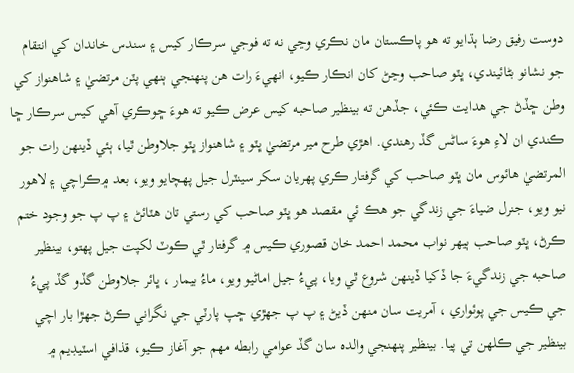دوست رفيق رضا ٻڌايو ته هو پاڪستان مان نڪري وڃي نه ته فوجي سرڪار کيس ۽ سندس خاندان کي انتقام جو نشانو بڻائيندي، ڀٽو صاحب وڃڻ کان انڪار ڪيو، انهيءَ رات هن پنهنجي ٻنهي پٽن مرتضيٰ ۽ شاهنواز کي وطن ڇڏڻ جي هدايت ڪئي، جڏهن ته بينظير صاحبه کيس عرض ڪيو ته هوءَ ڇوڪري آهي کيس سرڪار ڇا ڪندي ان لاءِ هوءَ ساڻس گڏ رهندي. اهڙي طرح مير مرتضيٰ ڀٽو ۽ شاهنواز ڀٽو جلاوطن ٿيا، ٻئي ڏينهن رات جو المرتضيٰ هائوس مان ڀٽو صاحب کي گرفتار ڪري پهريان سکر سينٽرل جيل پهچايو ويو، بعد ۾ڪراچي ۽ لاهور نيو ويو، جنرل ضياءَ جي زندگي جو هڪ ئي مقصد هو ڀٽو صاحب کي رستي تان هٽائڻ ۽ پ پ جو وجود ختم ڪرڻ، ڀٽو صاحب ٻيهر نواب محمد احمد خان قصوري ڪيس ۾ گرفتار ٿي ڪوٽ لکپت جيل پهتو، بينظير صاحبه جي زندگيءَ جا ڏکيا ڏينهن شروع ٿي ويا، پيءُ جيل اماڻيو ويو، ماءُ بيمار ، ڀائر جلاوطن گڏو گڏ پيءُ جي ڪيس جي پوئواري ، آمريت سان منهن ڏيڻ ۽ پ پ جهڙي ڇپ پارٽي جي نگراني ڪرڻ جهڙا بار اچي بينظير جي ڪلهن تي پيا. بينظير پنهنجي والده سان گڏ عوامي رابطه مهم جو آغاز ڪيو، قذافي اسٽيڊيم ۾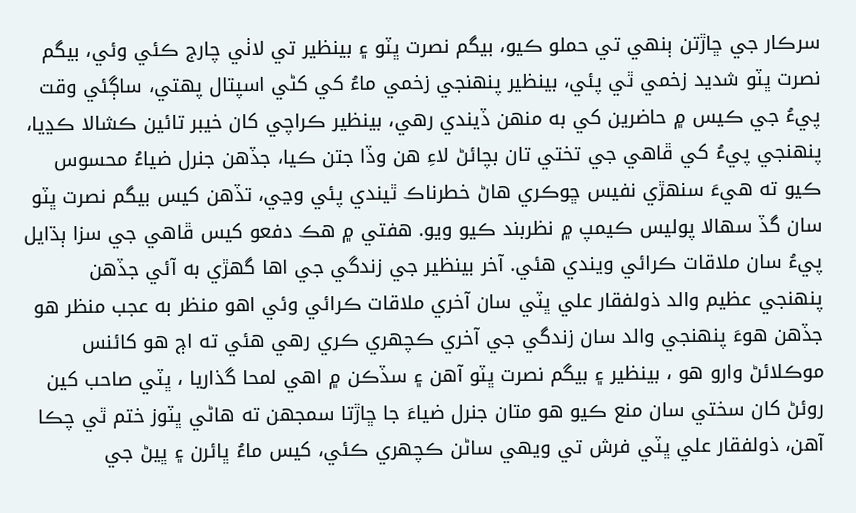سرڪار جي ڇاڙتن ٻنهي تي حملو ڪيو، بيگم نصرت ڀٽو ۽ بينظير تي لاٺي چارج ڪئي وئي، بيگم نصرت ڀٽو شديد زخمي ٿي پئي، بينظير پنهنجي زخمي ماءُ کي کڻي اسپتال پهتي، ساڳئي وقت پيءُ جي ڪيس ۾ حاضرين کي به منهن ڏيندي رهي، بينظير ڪراچي کان خيبر تائين ڪشالا ڪڍيا، پنهنجي پيءُ کي ڦاهي جي تختي تان بچائڻ لاءِ هن وڏا جتن ڪيا، جڏهن جنرل ضياءُ محسوس ڪيو ته هيءَ سنهڙي نفيس ڇوڪري هاڻ خطرناڪ ٿيندي پئي وڃي، تڏهن کيس بيگم نصرت ڀٽو سان گڏ سهالا پوليس ڪيمپ ۾ نظربند ڪيو ويو. هفتي ۾ هڪ دفعو کيس ڦاهي جي سزا ٻڌايل پيءُ سان ملاقات ڪرائي ويندي هئي. آخر بينظير جي زندگي جي اها گهڙي به آئي جڏهن پنهنجي عظيم والد ذولفقار علي ڀٽي سان آخري ملاقات ڪرائي وئي اهو منظر به عجب منظر هو جڏهن هوءَ پنهنجي والد سان زندگي جي آخري ڪچهري ڪري رهي هئي ته اڄ هو کائنس موڪلائڻ وارو هو ، بينظير ۽ بيگم نصرت ڀٽو آهن ۽ سڏڪن ۾ اهي لمحا گذاريا ، ڀٽي صاحب کين روئڻ کان سختي سان منع ڪيو هو متان جنرل ضياءَ جا ڇاڙتا سمجهن ته هاڻي ڀٽوز ختم ٿي چڪا آهن، ذولفقار علي ڀٽي فرش تي ويهي ساڻن ڪچهري ڪئي، کيس ماءُ ڀائرن ۽ ڀيڻ جي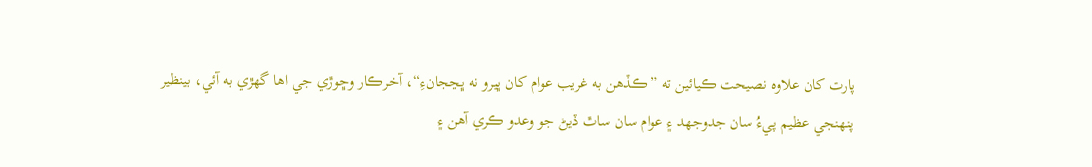پارت کان علاوه نصيحت ڪيائين ته ”ڪڏهن به غريب عوام کان ڀيرو نه ڀڃجانءِ“، آخرڪار وڇوڙي جي اها گهڙي به آئي، بينظير پنهنجي عظيم پيءُ سان جدوجهد ۽ عوام سان ساٿ ڏيڻ جو وعدو ڪري آهن ۽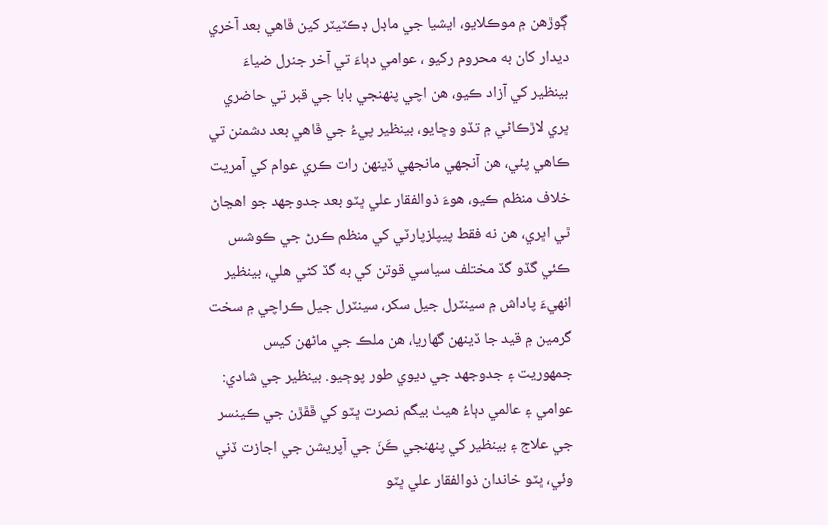ڳوڙهن ۾ موڪلايو، ايشيا جي ماڊل ڊڪٽيٽر کين ڦاهي بعد آخري ديدار کان به محروم رکيو ، عوامي دٻاءَ تي آخر جنرل ضياءَ بينظير کي آزاد ڪيو، هن اچي پنهنجي بابا جي قبر تي حاضري ڀري لاڙڪاڻي ۾ تڏو وڇايو، بينظير پيءُ جي ڦاهي بعد دشمنن تي ڪاهي پئي، هن آنجهي مانجهي ڏينهن رات ڪري عوام کي آمريت خلاف منظم ڪيو، هوءَ ذوالفقار علي ڀٽو بعد جدوجهد جو اهڃاڻ ٿي اڀري، هن نه فقط پيپلزپارٽي کي منظم ڪرڻ جي ڪوشس ڪئي گڏو گڏ مختلف سياسي قوتن کي به گڏ کڻي هلي، بينظير انهيءَ پاداش ۾ سينٽرل جيل سکر، سينٽرل جيل ڪراچي ۾ سخت گرمين ۾ قيد جا ڏينهن گهاريا، هن ملڪ جي ماڻهن کيس جمهوريت ۽ جدوجهد جي ديوي طور پوڄيو. بينظير جي شادي: عوامي ۽ عالمي دٻاءُ هيٺ بيگم نصرت ڀٽو کي ڦڦڙن جي ڪينسر جي علاج ۽ بينظير کي پنهنجي ڪَنَ جي آپريشن جي اجازت ڏني وئي، ڀٽو خاندان ذوالفقار علي ڀٽو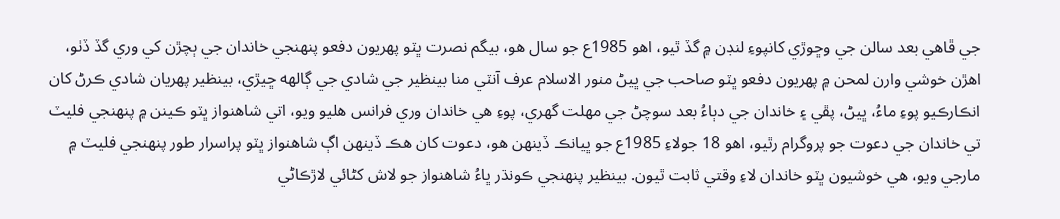جي ڦاهي بعد سالن جي وڇوڙي کانپوءِ لنڊن ۾ گڏ ٿيو، اهو 1985ع جو سال هو، بيگم نصرت ڀٽو پهريون دفعو پنهنجي خاندان جي ٻچڙن کي وري گڏ ڏٺو، اهڙن خوشي وارن لمحن ۾ پهريون دفعو ڀٽو صاحب جي ڀيڻ منور الاسلام عرف آنٽي منا بينظير جي شادي جي ڳالهه ڇيڙي، بينظير پهريان شادي ڪرڻ کان انڪارڪيو پوءِ ماءُ، ڀيڻ، پڦي ۽ خاندان جي دٻاءُ بعد سوچڻ جي مهلت گهري، پوءِ هي خاندان وري فرانس هليو ويو، اتي شاهنواز ڀٽو ڪينن ۾ پنهنجي فليٽ تي خاندان جي دعوت جو پروگرام رٿيو، اهو 18 جولاءِ 1985ع جو ڀيانڪ ڏينهن هو، دعوت کان هڪ ڏينهن اڳ شاهنواز ڀٽو پراسرار طور پنهنجي فليٽ ۾ مارجي ويو، هي خوشيون ڀٽو خاندان لاءِ وقتي ثابت ٿيون. بينظير پنهنجي ڪونڌر ڀاءُ شاهنواز جو لاش کڻائي لاڙڪاڻي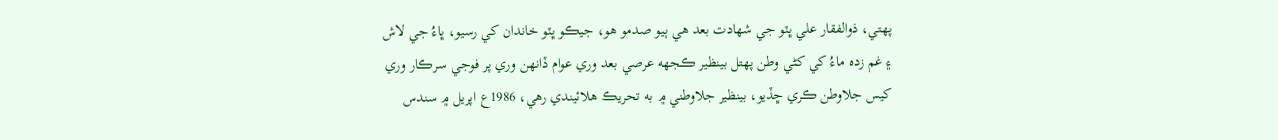پهتي، ذوالفقار علي ڀٽو جي شهادت بعد هي ٻيو صدمو هو، جيڪو ڀٽو خاندان کي رسيو، ڀاءُ جي لاش ۽ غم زده ماءُ کي کڻي وطن پهتل بينظير ڪجهه عرصي بعد وري عوام ڏانهن وري پر فوجي سرڪار وري کيس جلاوطن ڪري ڇڏيو، بينظير جلاوطني ۾ به تحريڪ هلائيندي رهي، 1986ع اپريل ۾ سندس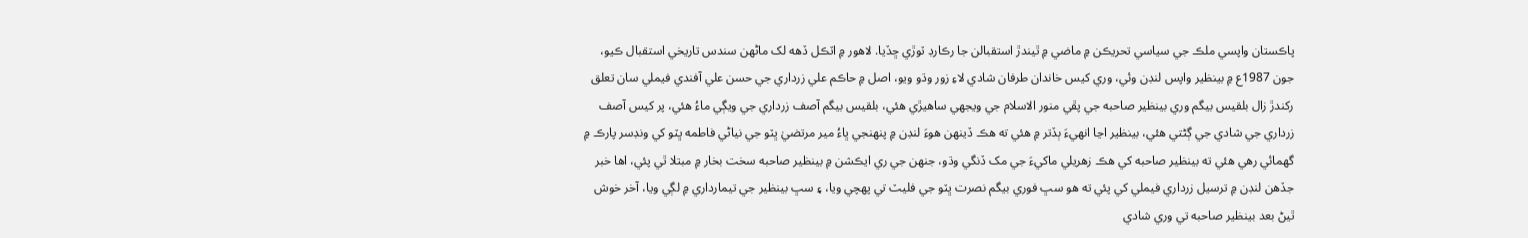پاڪستان واپسي ملڪ جي سياسي تحريڪن ۾ ماضي ۾ ٿيندڙ استقبالن جا رڪارڊ ٽوڙي ڇڏيا. لاهور ۾ اٽڪل ڏهه لک ماڻهن سندس تاريخي استقبال ڪيو، جون 1987ع ۾ بينظير واپس لنڊن وئي، وري کيس خاندان طرفان شادي لاءِ زور وڌو ويو، اصل ۾ حاڪم علي زرداري جي حسن علي آفندي فيملي سان تعلق رکندڙ زال بلقيس بيگم وري بينظير صاحبه جي پڦي منور الاسلام جي ويجهي ساهيڙي هئي، بلقيس بيگم آصف زرداري جي ويڳي ماءُ هئي، پر کيس آصف زرداري جي شادي جي ڳڻتي هئي، بينظير اڃا انهيءَ ٻڏتر ۾ هئي ته هڪ ڏينهن هوءَ لنڊن ۾ پنهنجي ڀاءُ مير مرتضيٰ ڀٽو جي نياڻي فاطمه ڀٽو کي ونڊسر پارڪ ۾ گهمائي رهي هئي ته بينظير صاحبه کي هڪ زهريلي ماکيءَ جي مک ڏنگي وڌو، جنهن جي ري ايڪشن ۾ بينظير صاحبه سخت بخار ۾ مبتلا ٿي پئي، اها خبر جڏهن لنڊن ۾ ترسيل زرداري فيملي کي پئي ته هو سڀ فوري بيگم نصرت ڀٽو جي فليٽ تي پهچي ويا، ۽ سڀ بينظير جي تيمارداري ۾ لڳي ويا، آخر خوش ٿيڻ بعد بينظير صاحبه تي وري شادي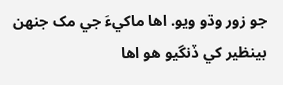جو زور وڌو ويو. اها ماکيءَ جي مک جنهن بينظير کي ڏنگيو هو اها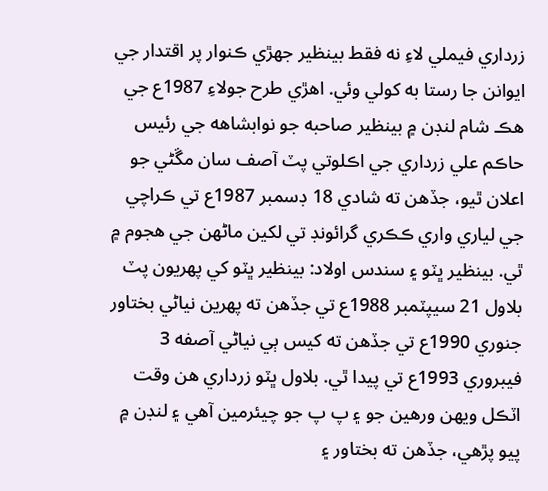زرداري فيملي لاءِ نه فقط بينظير جهڙي ڪنوار پر اقتدار جي ايوانن جا رستا به کولي وئي. اهڙي طرح جولاءِ 1987ع جي هڪ شام لنڊن ۾ بينظير صاحبه جو نوابشاهه جي رئيس حاڪم علي زرداري جي اڪلوتي پٽ آصف سان مڱڻي جو اعلان ٿيو، جڏهن ته شادي 18 ڊسمبر 1987ع تي ڪراچي جي لياري واري ڪڪري گرائونڊ تي لکين ماڻهن جي هجوم ۾ ٿي. بينظير ڀٽو ۽ سندس اولاد: بينظير ڀٽو کي پهريون پٽ بلاول 21 سيپٽمبر 1988ع تي جڏهن ته پهرين نياڻي بختاور جنوري 1990ع تي جڏهن ته کيس ٻي نياڻي آصفه 3 فيبروري 1993ع تي پيدا ٿي. بلاول ڀٽو زرداري هن وقت اٽڪل ويهن ورهين جو ۽ پ پ جو چيئرمين آهي ۽ لنڊن ۾ پيو پڙهي، جڏهن ته بختاور ۽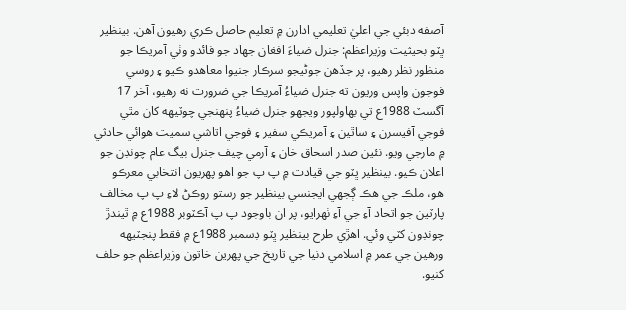آصفه دبئي جي اعليٰ تعليمي ادارن ۾ تعليم حاصل ڪري رهيون آهن. بينظير ڀٽو بحيثيت وزيراعظم: جنرل ضياءَ افغان جهاد جو فائدو وٺي آمريڪا جو منظور نظر رهيو، پر جڏهن جوڻيجو سرڪار جنيوا معاهدو ڪيو ۽ روسي فوجون واپس وريون ته جنرل ضياءُ آمريڪا جي ضرورت نه رهيو، آخر 17 آگسٽ 1988ع تي بهاولپور ويجهو جنرل ضياءُ پنهنجي چوٽيهه کان مٿي فوجي آفيسرن ۽ ساٿين ۽ آمريڪي سفير ۽ فوجي اتاشي سميت هوائي حادثي ۾ مارجي ويو. نئين صدر اسحاق خان ۽ آرمي چيف جنرل بيگ عام چونڊن جو اعلان ڪيو. بينظير ڀٽو جي قيادت ۾ پ پ جو اهو پهريون انتخابي معرڪو هو، ملڪ جي هڪ ڳجهي ايجنسي بينظير جو رستو روڪڻ لاءِ پ پ مخالف پارٽين جو اتحاد آءِ جي آءِ ٺهرايو، پر ان باوجود پ پ آڪٽوبر 1988ع ۾ ٿيندڙ چونڊون کٽي وئي. اهڙي طرح بينظير ڀٽو ڊسمبر 1988ع ۾ فقط پنجٽيهه ورهين جي عمر ۾ اسلامي دنيا جي تاريخ جي پهرين خاتون وزيراعظم جو حلف کنيو.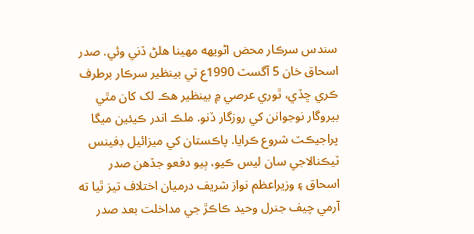سندس سرڪار محض اڻويهه مهينا هلڻ ڏني وئي. صدر اسحاق خان 5 آگسٽ 1990ع تي بينظير سرڪار برطرف ڪري ڇڏي، ٿوري عرصي ۾ بينظير هڪ لک کان مٿي بيروگار نوجوانن کي روزگار ڏنو. ملڪ اندر ڪيئين ميگا پراجيڪٽ شروع ڪرايا. پاڪستان کي ميزائيل ڊفينس ٽيڪنالاجي سان ليس ڪيو، ٻيو دفعو جڏهن صدر اسحاق ۽ وزيراعظم نواز شريف درميان اختلاف تيز ٿيا ته آرمي چيف جنرل وحيد ڪاڪڙ جي مداخلت بعد صدر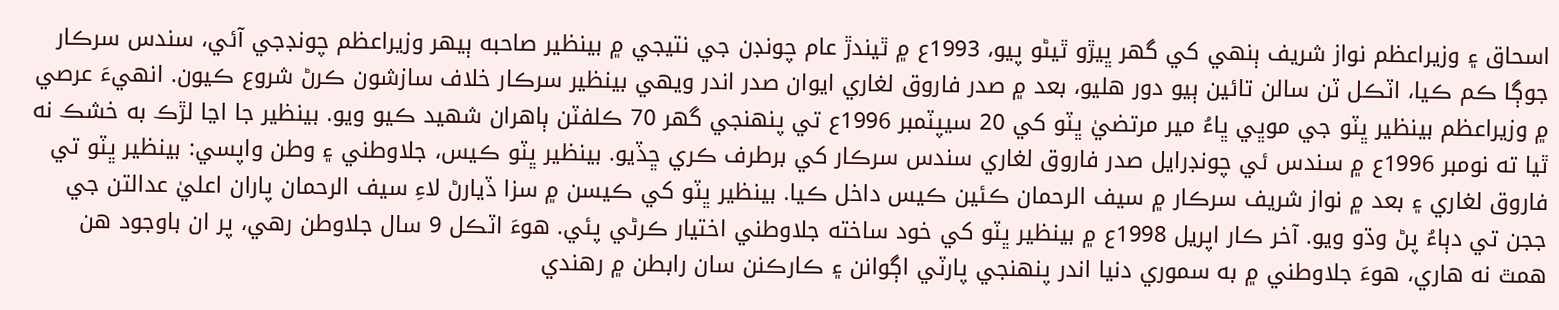اسحاق ۽ وزيراعظم نواز شريف ٻنهي کي گهر ڀيڙو ٿيڻو پيو، 1993ع ۾ ٿيندڙ عام چونڊن جي نتيجي ۾ بينظير صاحبه ٻيهر وزيراعظم چونڊجي آئي، سندس سرڪار جوڳا ڪم ڪيا، اٽڪل ٽن سالن تائين ٻيو دور هليو، بعد ۾ صدر فاروق لغاري ايوان صدر اندر ويهي بينظير سرڪار خلاف سازشون ڪرڻ شروع ڪيون. انهيءَ عرصي ۾ وزيراعظم بينظير ڀٽو جي موڀي ڀاءُ مير مرتضيٰ ڀٽو کي 20 سيپٽمبر 1996ع تي پنهنجي گهر 70 ڪلفٽن ٻاهران شهيد ڪيو ويو. بينظير جا اڃا لڙڪ به خشڪ نه ٿيا ته نومبر 1996ع ۾ سندس ئي چونڊرايل صدر فاروق لغاري سندس سرڪار کي برطرف ڪري ڇڏيو. بينظير ڀٽو ڪيس، جلاوطني ۽ وطن واپسي: بينظير ڀٽو تي فاروق لغاري ۽ بعد ۾ نواز شريف سرڪار ۾ سيف الرحمان ڪئين ڪيس داخل ڪيا. بينظير ڀٽو کي ڪيسن ۾ سزا ڏيارڻ لاءِ سيف الرحمان پاران اعليٰ عدالتن جي ججن تي دٻاءُ پڻ وڌو ويو. آخر ڪار اپريل 1998ع ۾ بينظير ڀٽو کي خود ساخته جلاوطني اختيار ڪرڻي پئي. هوءَ اٽڪل 9 سال جلاوطن رهي، پر ان باوجود هن همٿ نه هاري، هوءَ جلاوطني ۾ به سموري دنيا اندر پنهنجي پارٽي اڳوانن ۽ ڪارڪنن سان رابطن ۾ رهندي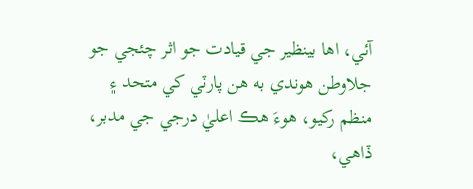آئي، اها بينظير جي قيادت جو اثر چئجي جو جلاوطن هوندي به هن پارٽي کي متحد ۽ منظم رکيو، هوءَ هڪ اعليٰ درجي جي مدبر، ڏاهي،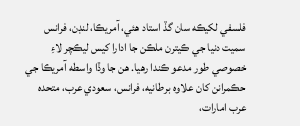فلسفي لکيڪه سان گڏ استاد هئي، آمريڪا، لنڊن، فرانس سميت دنيا جي ڪيترن ملڪن جا ادارا کيس ليڪچر لاءِ خصوصي طور مدعو ڪندا رهيا. هن جا وڏا واسطه آمريڪا جي حڪمرانن کان علاوه برطانيه، فرانس، سعودي عرب، متحده عرب امارات،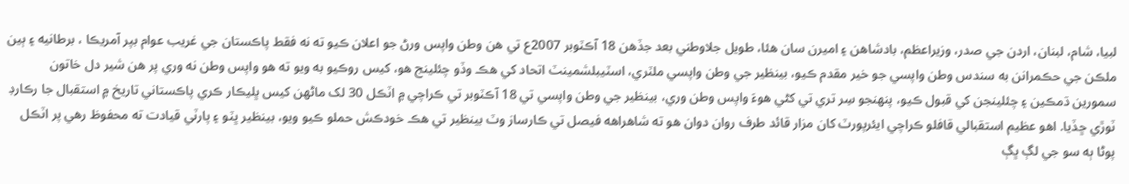لبيا، شام، لبنان، اردن جي صدر، وزيراعظم، بادشاهن ۽ اميرن سان هئا، طويل جلاوطني بعد جڏهن 18 آڪٽوبر 2007ع تي هن وطن واپس ورڻ جو اعلان ڪيو ته نه فقط پاڪستان جي غريب عوام بپر آمريڪا ، برطانيه ۽ ٻين ملڪن جي حڪمرانن به سندس وطن واپسي جو خير مقدم ڪيو، بينظير جي وطن واپسي ملٽري، اسٽيبلشمينٽ اتحاد کي هڪ وڏو چئلينج هو، کيس روڪيو به ويو ته هو واپس وطن نه وري پر هن شير دل خاتون سمورين ڌمڪين ۽ چئلينجن کي قبول ڪيو، پنهنجو سِر تري تي کڻي هوءَ واپس وطن وري، بينظير جي وطن واپسي تي 18 آڪٽوبر تي ڪراچي ۾ اٽڪل 30 لک ماڻهن کيس ڀليڪار ڪري پاڪستاني تاريخ ۾ استقبال جا رڪارڊ ٽوڙي ڇڏيا. اهو عظيم استقبالي قافلو ڪراچي ايئرپورٽ کان مزار قائد طرف روان دوان هو ته شاهراهه فيصل تي ڪارساز وٽ بينظير تي هڪ خودڪش حملو ڪيو ويو، بينظير ڀٽو ۽ پارٽي قيادت ته محفوظ رهي پر اٽڪل پوڻا ٻه سو جي لڳ ڀڳ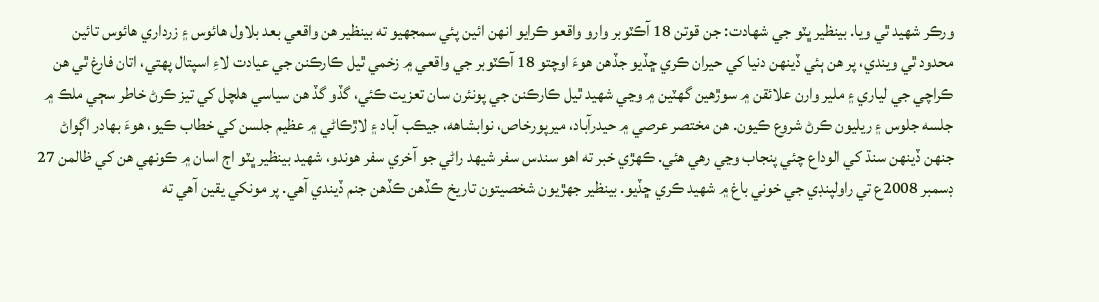ورڪر شهيد ٿي ويا. بينظير ڀٽو جي شهادت: جن قوتن 18 آڪٽوبر وارو واقعو ڪرايو انهن ائين پئي سمجهيو ته بينظير هن واقعي بعد بلاول هائوس ۽ زرداري هائوس تائين محدود ٿي ويندي، پر هن ٻئي ڏينهن دنيا کي حيران ڪري ڇڏيو جڏهن هوءَ اوچتو 18 آڪٽوبر جي واقعي ۾ زخمي ٿيل ڪارڪنن جي عيادت لاءِ اسپتال پهتي، اتان فارغ ٿي هن ڪراچي جي لياري ۽ ملير وارن علائقن ۾ سوڙهين گهٽين ۾ وڃي شهيد ٿيل ڪارڪنن جي پونئرن سان تعزيت ڪئي، گڏو گڏ هن سياسي هلچل کي تيز ڪرڻ خاطر سڄي ملڪ ۾ جلسه جلوس ۽ ريليون ڪرڻ شروع ڪيون. هن مختصر عرصي ۾ حيدرآباد، ميرپورخاص، نوابشاهه، جيڪب آباد ۽ لاڙڪاڻي ۾ عظيم جلسن کي خطاب ڪيو، هوءَ بهادر اڳواڻ جنهن ڏينهن سنڌ کي الوداع چئي پنجاب وڃي رهي هئي. ڪهڙي خبر ته اهو سندس سفر شيهد راڻي جو آخري سفر هوندو، شهيد بينظير ڀٽو اڄ اسان ۾ ڪونهي هن کي ظالمن 27 ڊسمبر 2008ع تي راولپنڊي جي خوني باغ ۾ شهيد ڪري ڇڏيو. بينظير جهڙيون شخصيتون تاريخ ڪڏهن ڪڏهن جنم ڏيندي آهي. پر مونکي يقين آهي ته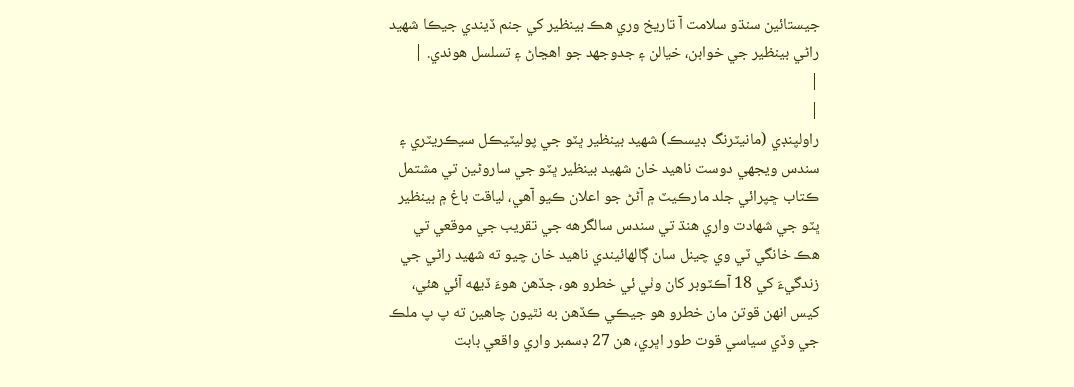جيستائين سنڌو سلامت آ تاريخ وري هڪ بينظير کي جنم ڏيندي جيڪا شهيد راڻي بينظير جي خوابن، خيالن ۽ جدوجهد جو اهڃاڻ ۽ تسلسل هوندي. |
|
|
راولپنڊي (مانيٽرنگ ڊيسڪ) شهيد بينظير ڀٽو جي پوليٽيڪل سيڪريٽري ۽ سندس ويجهي دوست ناهيد خان شهيد بينظير ڀٽو جي ساروڻين تي مشتمل ڪتاب ڇپرائي جلد مارڪيٽ ۾ آڻڻ جو اعلان ڪيو آهي، لياقت باغ ۾ بينظير ڀٽو جي شهادت واري هنڌ تي سندس سالگرهه جي تقريب جي موقعي تي هڪ خانگي ٽي وي چينل سان ڳالهائيندي ناهيد خان چيو ته شهيد راڻي جي زندگيءَ کي 18 آڪٽوبر کان وٺي ئي خطرو هو، جڏهن هوءَ ڏيهه آئي هئي، کيس انهن قوتن مان خطرو هو جيڪي ڪڏهن به نٿيون چاهين ته پ پ ملڪ جي وڏي سياسي قوت طور اڀري، هن 27 ڊسمبر واري واقعي بابت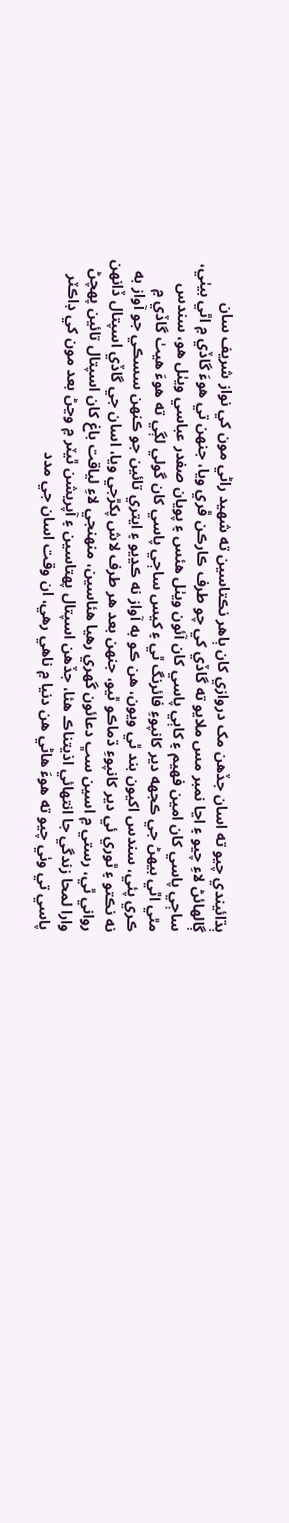ٻڌائيندي چيو ته اسان جڏهن مک دروازي کان ٻاهر نڪتاسين ته شهيد راڻي مون کي نواز شريف سان ڳالهائڻ لاءِ چيو ۽ اڃا نمبر مس ملايو ته گاڏي کي چو طرف ڪارڪن ڦري ويا، جنهن تي هوءَ گاڏي ۾ اٿي بيٺي، ساڄي پاسي کان امين فهيم ۽ کاٻي پاسي کان آئون ويٺل هئس ۽ پويان صفدر عباسي ويٺل هو، سندس مٿي اٿي بيهڻ جي ڪجهه دير کانپوءِ فائرنگ ٿي ۽ کيس ساڄي پاسي کان گولي لڳي ته هوءَ هيٺ گاڏي ۾ ڪري پئي، سندس اکيون بند ٿي ويون، هن ڪو به آواز نه ڪڍيو ۽ ايتري تائين جو ڪنهن سسڪي جو آواز به نه نڪتو ۽ ٿوري ئي دير کانپوءِ ڌماڪو ٿيو، جنهن بعد هر طرف لاش پکڙجي ويا، اسان جي گاڏي اسپتال ڏانهن رواني ٿي، رستي ۾ اسين سڀ دعائون گهري رهيا هئاسين، منهنجي لاءِ لياقت باغ کان اسپتال تائين پهچڻ وارا لمحا زندگي جا انتهائي اذيتناڪ هئا، جڏهن اسپتال پهتاسين ۽ آپريشن ٿيٽر ۾ وڃڻ بعد مون کي ڊاڪٽر پاسي تي وٺي چيو ته هوءَ هاڻي هن دنيا ۾ ناهي رهي، ان وقت اسان جي مدد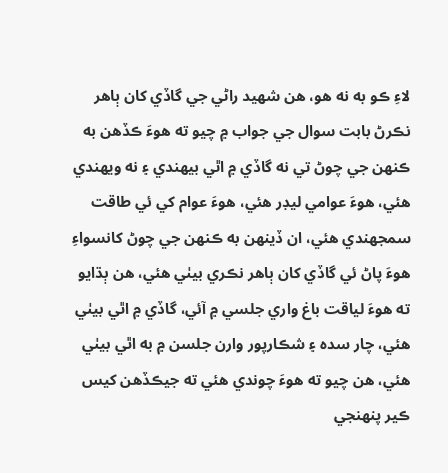لاءِ ڪو به نه هو، هن شهيد راڻي جي گاڏي کان ٻاهر نڪرڻ بابت سوال جي جواب ۾ چيو ته هوءَ ڪڏهن به ڪنهن جي چوڻ تي نه گاڏي ۾ اٿي بيهندي ۽ نه ويهندي هئي، هوءَ عوامي ليڊر هئي، هوءَ عوام کي ئي طاقت سمجهندي هئي، ان ڏينهن به ڪنهن جي چوڻ کانسواءِ هوءَ پاڻ ئي گاڏي کان ٻاهر نڪري بيٺي هئي، هن ٻڌايو ته هوءَ لياقت باغ واري جلسي ۾ آئي، گاڏي ۾ اٿي بيٺي هئي، چار سده ۽ شڪارپور وارن جلسن ۾ به اٿي بيٺي هئي، هن چيو ته هوءَ چوندي هئي ته جيڪڏهن کيس ڪير پنهنجي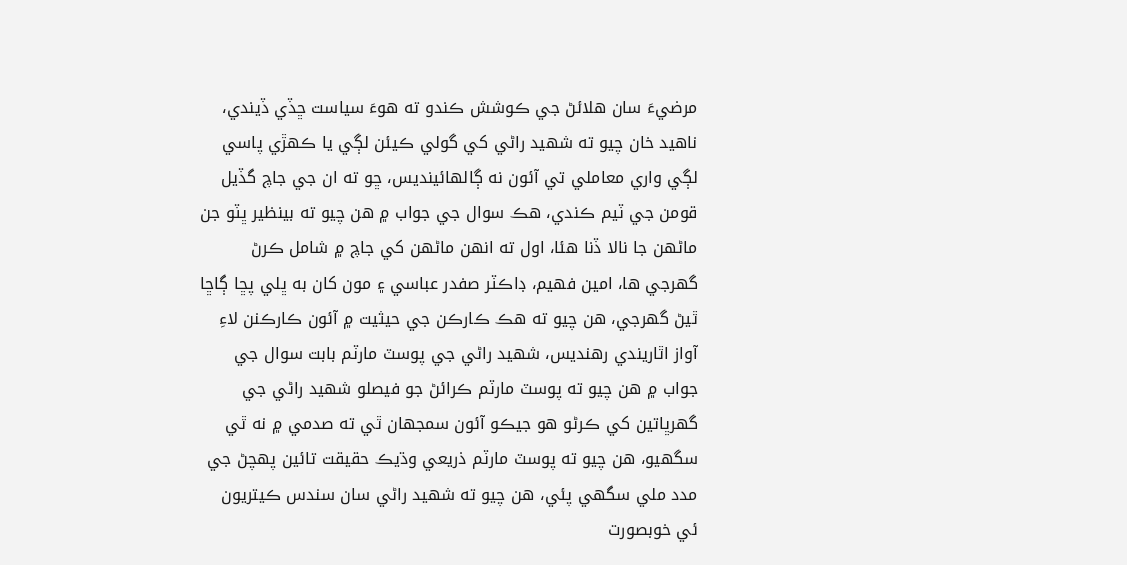مرضيءَ سان هلائڻ جي ڪوشش ڪندو ته هوءَ سياست ڇڏي ڏيندي، ناهيد خان چيو ته شهيد راڻي کي گولي ڪيئن لڳي يا ڪهڙي پاسي لڳي واري معاملي تي آئون نه ڳالهائينديس، ڇو ته ان جي جاچ گڏيل قومن جي ٽيم ڪندي، هڪ سوال جي جواب ۾ هن چيو ته بينظير ڀٽو جن ماڻهن جا نالا ڏنا هئا، اول ته انهن ماڻهن کي جاچ ۾ شامل ڪرڻ گهرجي ها، امين فهيم، ڊاڪٽر صفدر عباسي ۽ مون کان به ڀلي پڇا ڳاڇا ٿيڻ گهرجي، هن چيو ته هڪ ڪارڪن جي حيثيت ۾ آئون ڪارڪنن لاءِ آواز اٿاريندي رهنديس، شهيد راڻي جي پوسٽ مارٽم بابت سوال جي جواب ۾ هن چيو ته پوسٽ مارٽم ڪرائڻ جو فيصلو شهيد راڻي جي گهرڀاتين کي ڪرڻو هو جيڪو آئون سمجهان ٿي ته صدمي ۾ نه ٿي سگهيو، هن چيو ته پوسٽ مارٽم ذريعي وڌيڪ حقيقت تائين پهچڻ جي مدد ملي سگهي پئي، هن چيو ته شهيد راڻي سان سندس ڪيتريون ئي خوبصورت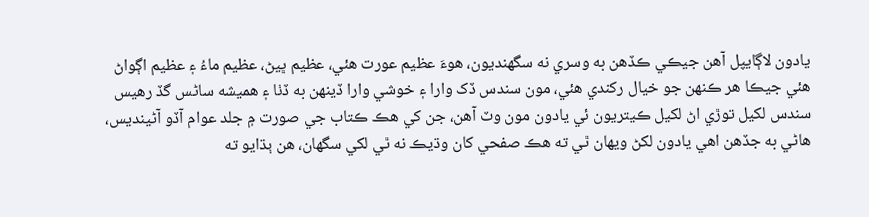يادون لاڳايپل آهن جيڪي ڪڏهن به وسري نه سگهنديون، هوءَ عظيم عورت هئي، عظيم ڀيڻ، عظيم ماءُ ۽ عظيم اڳواڻ هئي جيڪا هر ڪنهن جو خيال رکندي هئي، مون سندس ڏک وارا ۽ خوشي وارا ڏينهن به ڏٺا ۽ هميشه ساڻس گڏ رهيس سندس لکيل توڙي اڻ لکيل ڪيتريون ئي يادون مون وٽ آهن، جن کي هڪ ڪتاب جي صورت ۾ جلد عوام آڏو آڻينديس، هاڻي به جڏهن اهي يادون لکڻ ويهان ٿي ته هڪ صفحي کان وڌيڪ نه ٿي لکي سگهان، هن ٻڌايو ته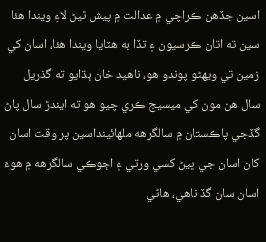اسين جڏهن ڪراچي ۾ عدالت ۾ پيش ٿيڻ لاءِ ويندا هئا سين ته اتان ڪرسيون ۽ تڏا به هٽايا ويندا هئا، اسان کي زمين تي ويهڻو پوندو هو، ناهيد خان ٻڌايو ته گذريل سال هن مون کي ميسيج ڪري چيو هو ته ايندڙ سال پاڻ گڏجي پاڪستان ۾ سالگرهه ملهائينداسين پر وقت اسان کان اسان جي ڀيڻ کسي ورتي ۽ اڄوڪي سالگرهه ۾ هوءَ اسان سان گڏ ناهي، هاڻي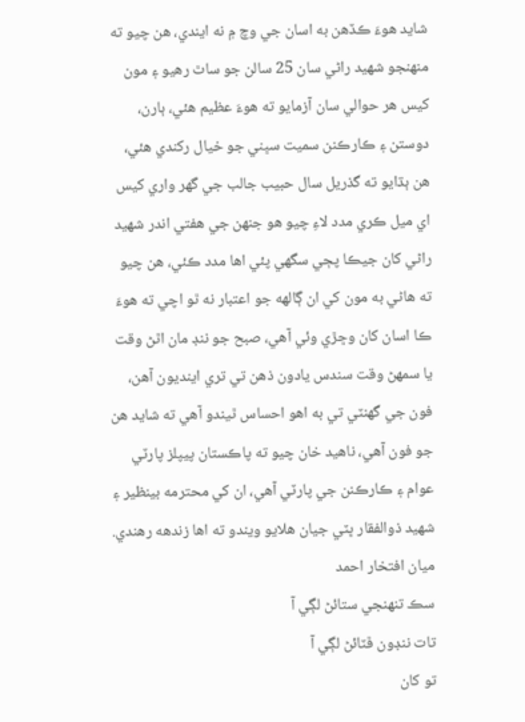شايد هوءَ ڪڏهن به اسان جي وچ ۾ نه ايندي، هن چيو ته منهنجو شهيد راڻي سان 25 سالن جو ساٿ رهيو ۽ مون کيس هر حوالي سان آزمايو ته هوءَ عظيم هئي، ٻارن، دوستن ۽ ڪارڪنن سميت سڀني جو خيال رکندي هئي، هن ٻڌايو ته گذريل سال حبيب جالب جي گهر واري کيس اي ميل ڪري مدد لاءِ چيو هو جنهن جي هفتي اندر شهيد راڻي کان جيڪا پڄي سگهي پئي اها مدد ڪئي، هن چيو ته هاڻي به مون کي ان ڳالهه جو اعتبار نه ٿو اچي ته هوءَ ڪا اسان کان وڇڙي وئي آهي، صبح جو ننڊ مان اٿڻ وقت يا سمهڻ وقت سندس يادون ذهن تي تري اينديون آهن، فون جي گهنٽي تي به اهو احساس ٿيندو آهي ته شايد هن جو فون آهي، ناهيد خان چيو ته پاڪستان پيپلز پارٽي عوام ۽ ڪارڪنن جي پارٽي آهي، ان کي محترمه بينظير ۽ شهيد ذوالفقار ڀٽي جيان هلايو ويندو ته اها زندهه رهندي.
ميان افتخار احمد
سڪ تنهنجي ستائڻ لڳي آ
تات ننڊون ڦٽائڻ لڳي آ
تو کان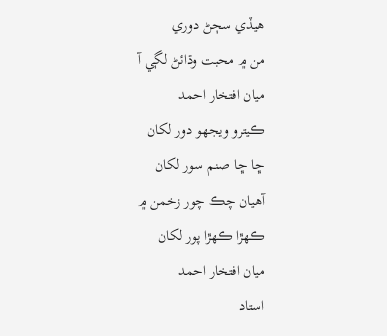هيڏي سڄڻ دوري
من ۾ محبت وڌائڻ لڳي آ
ميان افتخار احمد
ڪيترو ويجھو دور لکان
ڇا ڇا صنم سور لکان
آهيان چڪ چور زخمن ۾
ڪهڙا ڪهڙا پور لکان
ميان افتخار احمد
استاد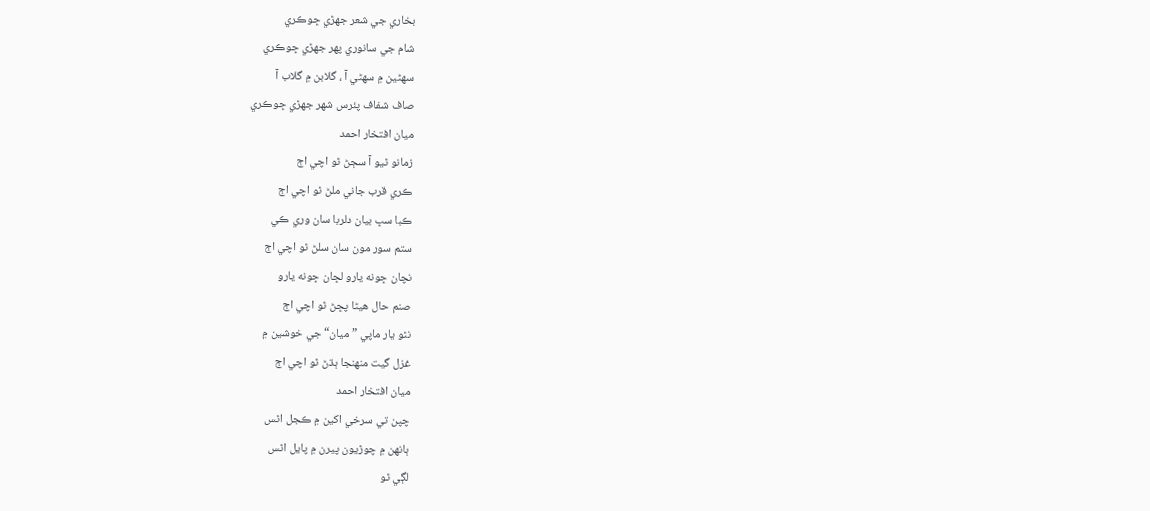بخاري جي شعر جهڙي ڇوڪري
شام جي سانوري پهر جهڙي ڇوڪري
سهڻين ۾ سهڻي آ ، گلابن ۾ گلاب آ
صاف شفاف پئرس شهر جهڙي ڇوڪري
ميان افتخار احمد
زمانو ٿيو آ سڄڻ ٿو اچي اڄ
ڪري قرب جاني ملڻ ٿو اچي اڄ
ڪبا سڀ بيان دلربا سان وري ڪي
ستم سور مون سان سلڻ ٿو اچي اڄ
نچان ڇونه يارو لڇان ڇونه يارو
صنم حال هيڻا پڇڻ ٿو اچي اڄ
نٿو يار ماپي ”ميان“ جي خوشين ۾
غزل گيت منهنجا ٻڌڻ ٿو اچي اڄ
ميان افتخار احمد
چپن تي سرخي اکين ۾ ڪجل اٿس
ٻانهن ۾ چوڙيون پيرن ۾ پايل اٿس
لڳي ٿو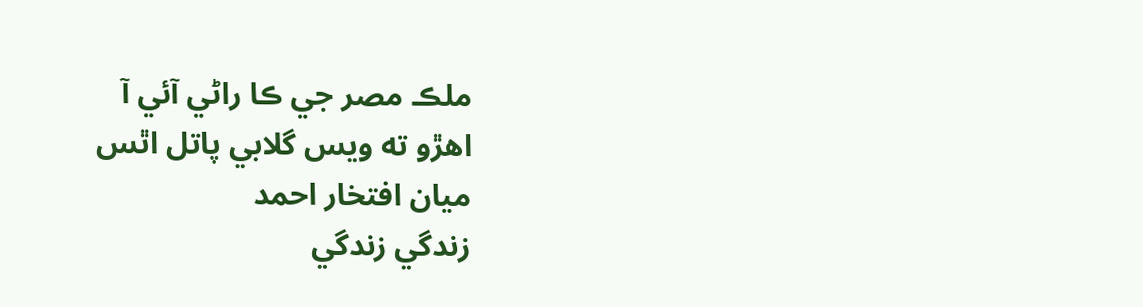ملڪ مصر جي ڪا راڻي آئي آ
اهڙو ته ويس گلابي پاتل اٿس
ميان افتخار احمد
زندگي زندگي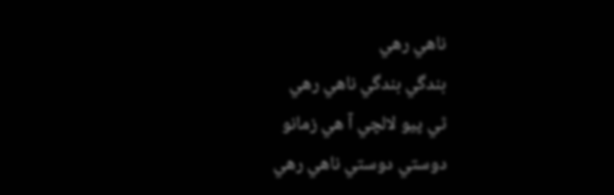ناهي رهي
بندگي بندگي ناهي رهي
ٿي پيو لالچي آ هي زمانو
دوستي دوستي ناهي رهي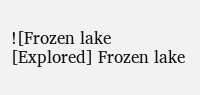![Frozen lake [Explored] Frozen lake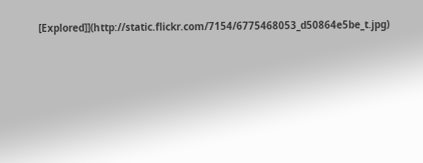[Explored]](http://static.flickr.com/7154/6775468053_d50864e5be_t.jpg)